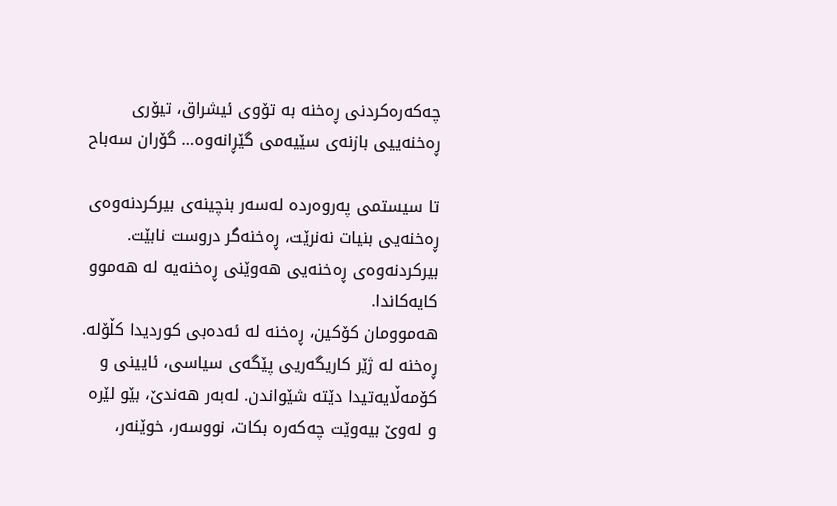چەکەرەکردنی ڕەخنە بە تۆوی ئیشراق، تیۆری ڕەخنەییی بازنەی سێیەمی گێڕانەوە… گۆران سەباح

تا سیستمی پەروەردە لەسەر بنچینەی بیرکردنەوەی ڕەخنەیی بنیات نەنرێت، ڕەخنەگر دروست نابێت. بیرکردنەوەی ڕەخنەیی هەوێنی ڕەخنەیە لە هەموو کایەکاندا.
هەموومان کۆکین، ڕەخنە لە ئەدەبی کوردیدا کڵۆلە. ڕەخنە لە ژێر کاریگەریی پێگەی سیاسی، ئایینی و کۆمەڵایەتیدا دێتە شێواندن. لەبەر هەندێ، بێو لێرە و لەوێ بیەوێت چەکەرە بکات، نووسەر، خوێنەر،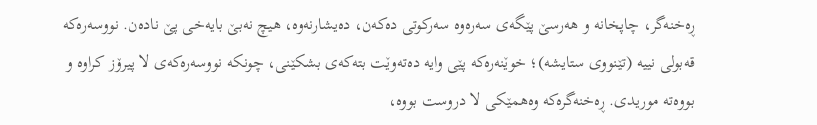ڕەخنەگر، چاپخانە و هەرسێ پێگەی سەرەوە سەرکوتی دەکەن، دەیشارنەوە، هیچ نەبێ بایەخی پێ نادەن. نووسەرەکە قەبولی نییە (تێنووی ستایشە)؛ خوێنەرەکە پێی وایە دەتەوێت بتەکەی بشکێنی، چونکە نووسەرەکەی لا پیرۆز کراوە و بووەتە موریدی. ڕەخنەگرەکە وەهمێکی لا دروست بووە،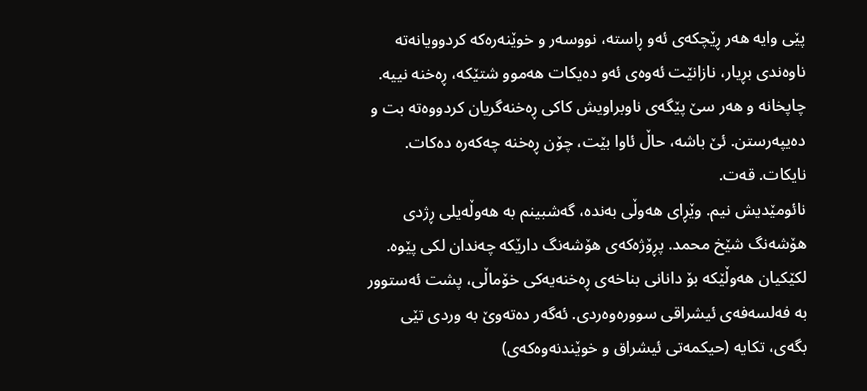پێی وایە هەر ڕێچکەی ئەو ڕاستە، نووسەر و خوێنەرەکە کردوویانەتە ناوەندی بڕیار، نازانێت ئەوەی ئەو دەیکات هەموو شتێکە، ڕەخنە نییە. چاپخانە و هەر سێ پێگەی ناوبراویش کاکی ڕەخنەگریان کردووەتە بت و دەیپەرستن. ئێ باشە، حاڵ ئاوا بێت، چۆن ڕەخنە چەکەرە دەکات. نایکات. قەت.
نائومێدیش نیم. وێڕای هەوڵی بەندە، گەشبینم بە هەوڵەیلی ڕژدی هۆشەنگ شێخ محمد. پڕۆژەکەی هۆشەنگ دارێکە چەندان لکی پێوە. لکێکیان هەوڵێکە بۆ دانانی بناخەی ڕەخنەیەکی خۆماڵی، پشت ئەستوور بە فەلسەفەی ئیشراقی سوورەوەردی. ئەگەر دەتەوێ بە وردی تێی بگەی، تکایە (حیکمەتی ئیشراق و خوێندنەوەکەی)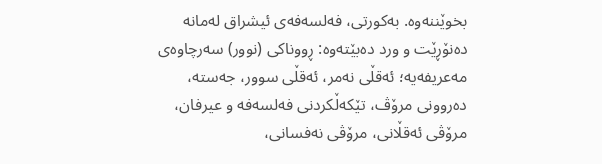بخوێننەوە. بەکورتی، فەلسەفەی ئیشراق لەمانە دەنۆڕێت و ورد دەبێتەوە: ڕووناکی (نوور) سەرچاوەی مەعریفەیە؛ ئەقڵی نەمر، ئەقڵی سوور، جەستە، دەروونی مرۆڤ، تێکەڵکردنی فەلسەفە و عیرفان، مرۆڤی ئەقڵانی، مرۆڤی نەفسانی،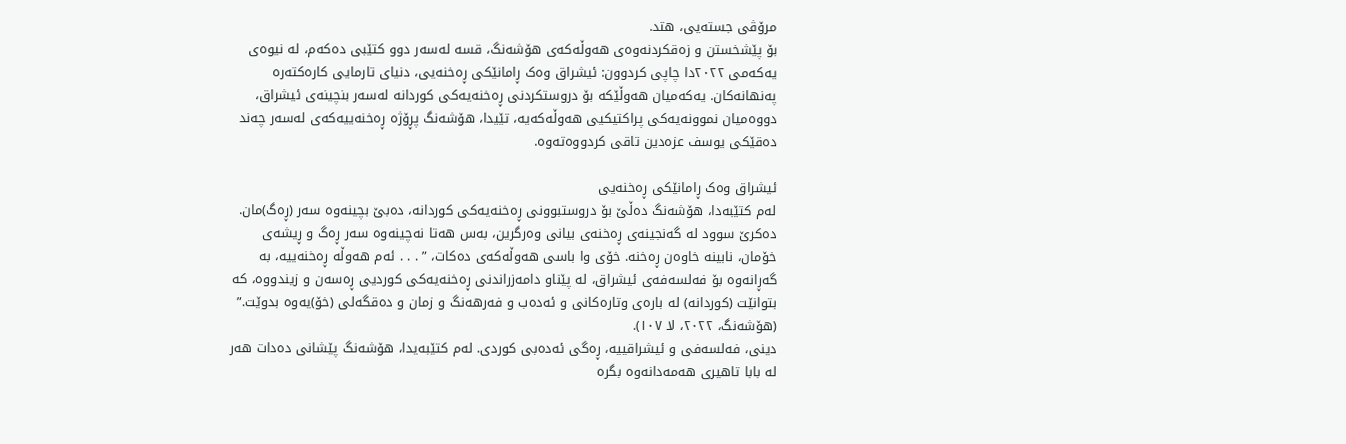مرۆڤی جستەیی، هتد.
بۆ پێشخستن و زەقکردنەوەی هەوڵەکەی هۆشەنگ، قسە لەسەر دوو کتێبی دەکەم، لە نیوەی یەکەمی ٢٠٢٢دا چاپی کردوون: ئیشراق وەک ڕامانێکی ڕەخنەیی، دنیای تارمایی کارەکتەرە پەنهانەکان. یەکەمیان هەوڵێکە بۆ دروستکردنی ڕەخنەیەکی کوردانە لەسەر بنچینەی ئیشراق، دووەمیان نموونەیەکی پراکتیکیی هەوڵەکەیە، تێیدا، هۆشەنگ پڕۆژە ڕەخنەییەکەی لەسەر چەند دەقێکی یوسف عزەدین تاقی کردووەتەوە.

ئیشراق وەک ڕامانێکی ڕەخنەیی
لەم کتێبەدا، هۆشەنگ دەڵێ بۆ دروستبوونی ڕەخنەیەکی کوردانە، دەبێ بچینەوە سەر (ڕەگ)مان. دەکرێ سوود لە گەنجینەی ڕەخنەی بیانی وەرگرین، بەس هەتا نەچینەوە سەر ڕەگ و ڕیشەی خۆمان، نابینە خاوەن ڕەخنە. خۆی وا باسی هەوڵەکەی دەکات، ” . . . ئەم هەوڵە ڕەخنەییە، بە گەڕانەوە بۆ فەلسەفەی ئیشراق، لە پێناو دامەزراندنی ڕەخنەیەکی کوردیی ڕەسەن و زیندووە، کە بتوانێت (کوردانە) لە بارەی وتارەکانی و ئەدەب و فەرهەنگ و زمان و دەقگەلی (خۆ)یەوە بدوێت.” (هۆشەنگ، ٢٠٢٢، لا ١٠٧).
دینی، فەلسەفی و ئیشراقییە، ڕەگی ئەدەبی کوردی. لەم کتێبەیدا، هۆشەنگ پێشانی دەدات هەر لە بابا تاهیری هەمەدانەوە بگرە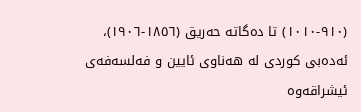(٩١٠-١٠١٠) تا دەگاتە حەریق (١٨٥٦-١٩٠٦)، ئەدەبی کوردی لە هەناوی ئایین و فەلسەفەی ئیشراقەوە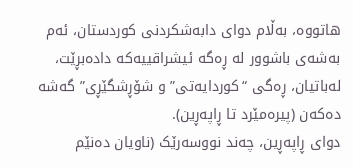هاتووە، بەڵام دوای دابەشکردنی کوردستان، ئەم بەشەی باشوور لە ڕەگە ئیشراقییەکە دادەبڕێت، لەباتیان، ڕەگی “کوردایەتی” و شۆڕشگێڕی” گەشە دەکەن (پیرەمێرد تا ڕاپەڕین).
دوای ڕاپەڕین، چەند نووسەرێک (ناویان دەنێم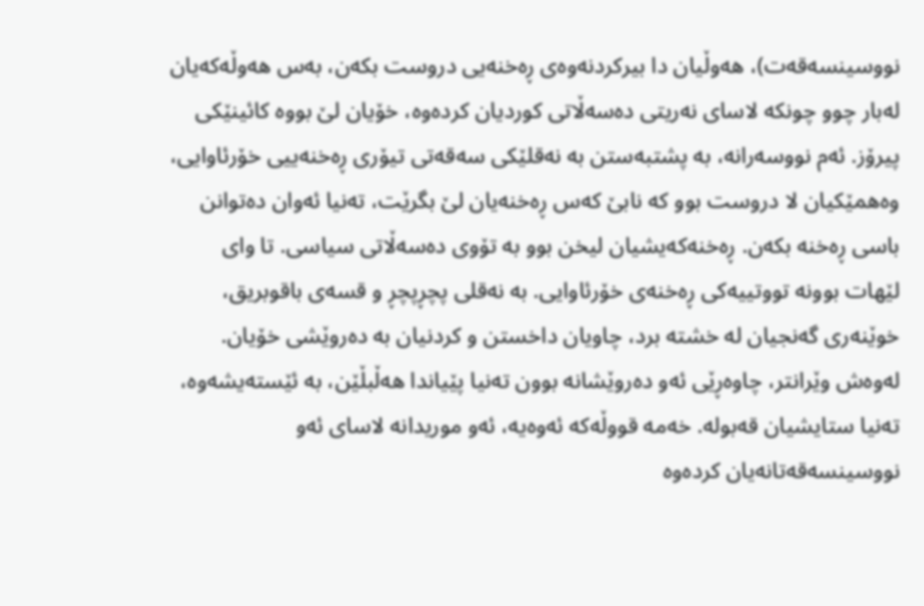نووسینسەقەت)، هەوڵیان دا بیرکردنەوەی ڕەخنەیی دروست بکەن، بەس هەوڵەکەیان لەبار چوو چونکە لاسای نەریتی دەسەڵاتی کوردیان کردەوە، خۆیان لێ بووە کائینێکی پیرۆز. ئەم نووسەرانە، بە پشتبەستن بە نەقلێکی سەقەتی تیۆری ڕەخنەییی خۆرئاوایی، وەهمێکیان لا دروست بوو کە نابێ کەس ڕەخنەیان لێ بگرێت، تەنیا ئەوان دەتوانن باسی ڕەخنە بکەن. ڕەخنەکەیشیان لیخن بوو بە تۆوی دەسەڵاتی سیاسی. تا وای لێهات بوونە تووتییەکی ڕەخنەی خۆرئاوایی. بە نەقلی پچڕپچڕ و قسەی باقوبریق، خوێنەری گەنجیان لە خشتە برد، چاویان داخستن و کردنیان بە دەروێشی خۆیان. لەوەش وێرانتر، چاوەڕێی ئەو دەروێشانە بوون تەنیا پێیاندا هەڵبڵێن، بە ئێستەیشەوە، تەنیا ستایشیان قەبولە. خەمە قووڵەکە ئەوەیە، ئەو موریدانە لاسای ئەو نووسینسەقەتانەیان کردەوە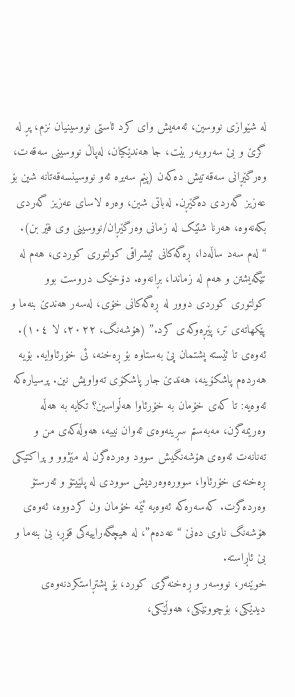لە شێوازی نووسین، ئەمەیش وای کرد ئاستی نووسینیان نزم، پڕ لە گرێ و بێ سەروبەر بێت، جا هەندێکیان، لەپاڵ نووسینی سەقەت، وەرگێڕانی سەقەتیش دەکەن (پێم سەیرە ئەو نووسینسەقەتانە شین بۆ عەزیز گەردی دەگێڕن. لەباتی شین، وەرە لاسای عەزیز گەردی بکەنەوە، هەرنا شتێک لە زمانی وەرگێڕان/نووسینی وی فێر بن).
“لەم سەد ساڵەدا، ڕەگەکانی ئیشراقی کولتوری کوردی، هەم لە تێگەیشتن و هەم لە زماندا، بڕانەوە. دۆخێک دروست بوو کولتوری کوردی دوور لە ڕەگەکانی خۆی، لەسەر هەندێ بنەما و پێکهاتەی تر، پێڕەوکەی کرد.” (هۆشەنگ، ٢٠٢٢، لا ١٠٤).
ئەوەی تا ئێستە پشتمان پێ بەستاوە بۆ ڕەخنە، ئی خۆرئاوایە. بۆیە هەردەم پاشکۆینە، هەندێ جار پاشکۆی تەواویش نین. پرسیارەکە ئەوەیە: تا کەی خۆمان بە خۆرئاوا هەڵواسین؟ تکایە بە هەڵە وەریمەگرن، مەبەستم سڕینەوەی ئەوان نییە، هەوڵەکەی من و تەنانەت ئەوەی هۆشەنگیش سوود وەردەگرن لە مێژوو و پراکتیکی ڕەخنەی خۆرئاوا، سوورەوەردیش سوودی لە پلێیتۆ و ئەرستۆ وەردەگرت. کەسەرەکە ئەوەیە ئێمە خۆمان ون کردووە، ئەوەی هۆشەنگ ناوی دەنێ “عەدەم”، لە هیچگەراییەکی قۆڕ، بێ بنەما و بێ ئاڕاستە.
خوێنەر، نووسەر و ڕەخنەگری کورد، بۆ پشتڕاستکردنەوەی دیدێکی، بۆچوونێکی، هەوڵێکی،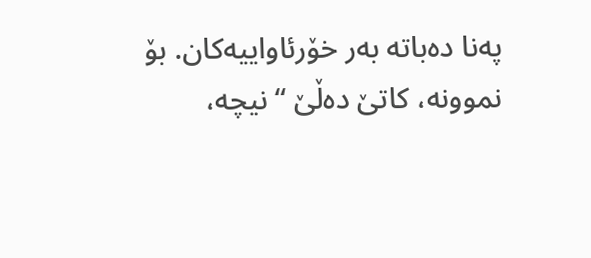پەنا دەباتە بەر خۆرئاواییەکان. بۆ نموونە، کاتێ دەڵێ “نیچە،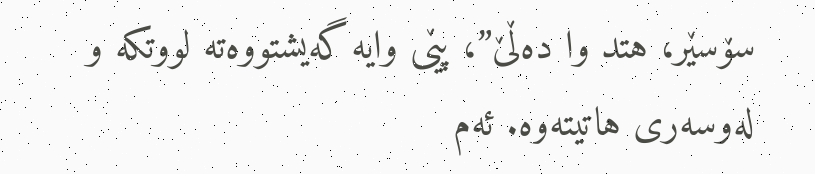سۆسێر، هتد وا دەڵێ”، پێی وایە گەیشتووەتە لووتکە و لەوسەری هاتیتەوە. ئەم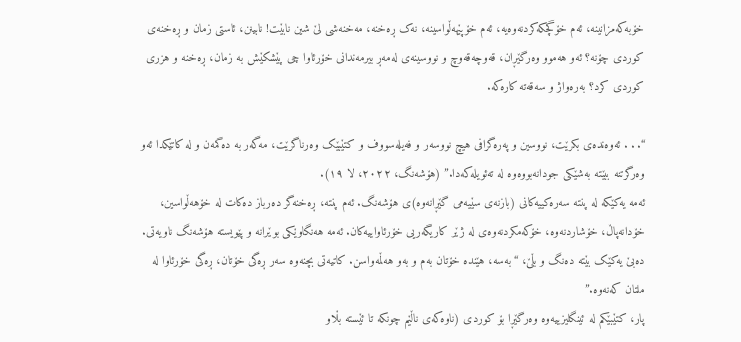خۆبەکەمزانینە، ئەم خۆگچکەکردنەوەیە، ئەم خۆپێهەڵواسینە، نەک ڕەخنە، مەخنەشی لێ شین نابێت! نابینن، ئاستی زمان و ڕەخنەی کوردی چۆنە؟ ئەو هەموو وەرگێڕان، قەوچەقەوچ و نووسینەی لەمەڕ بیرمەندانی خۆرئاوا چی پێشکێش بە زمان، ڕەخنە و هزری کوردی کرد؟ بەرەواژ و سەقەتە کارەکە.

“. . . ئەوەندەی بکرێت، نووسین و پەرەگرافی هیچ نووسەر و فەیلەسووف و کتێبێک وەرناگرێت، مەگەر بە دەگمەن و لە کاتێکدا ئەو وەرگرتنە ببێتە بەشێکی جودانەبووەوە لە تەئویلەکەدا.” (هۆشەنگ، ٢٠٢٢، لا ١٩).
ئەمە یەکێکە لە پنتە سەرەکییەکانی (بازنەی سێیەمی گێڕانەوە)ی هۆشەنگ. ئەم پنتە، ڕەخنەگر دەرباز دەکات لە خۆهەڵواسین، خۆدانەپاڵ، خۆشاردنەوە، خۆکەمکردنەوەی لە ژێر کاریگەریی خۆرئاواییەکان. ئەمە هەنگاوێکی بوێرانە و پێویستە هۆشەنگ ناویەتی. دەبێ یەکێک بێتە دەنگ و بڵێ، “بەسە، هێندە خۆتان بەم و بەو هەڵمەواسن. کاتیەتی بچنەوە سەر ڕەگی خۆتان، ڕەگی خۆرئاوا لە ملتان کەنەوە.”
پار، کتێبێکم لە ئینگلیزییەوە وەرگێڕا بۆ کوردی (ناوەکەی ناڵێم چونکە تا ئێستە بڵاو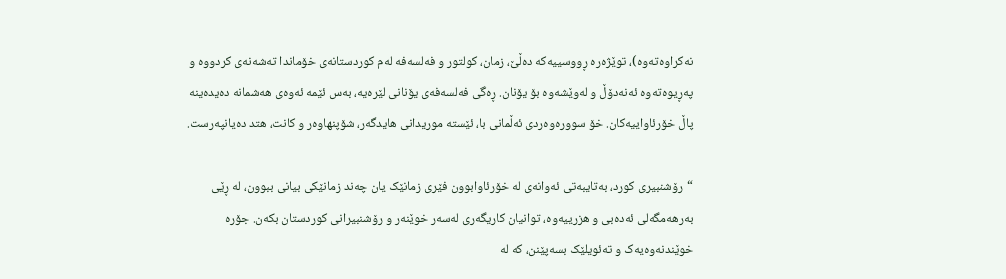نەکراوەتەوە)، توێژەرە ڕووسییەکە دەڵێ، زمان، کولتور و فەلسەفە لەم کوردستانەی خۆماندا تەشەنەی کردووە و پەڕیوەتەوە ئەنەدۆڵ و لەوێشەوە بۆ یۆنان. ڕەگی فەلسەفەی یۆنانی لێرەیە، بەس ئێمە ئەوەی هەشمانە دەیدەینە پاڵ خۆرئاواییەکان. خۆ سوورەوەردی ئەڵمانی با، ئێستە موریدانی هایدگەر، شۆپنهاوەر و کانت، هتد دەیانپەرست.

“رۆشنبیری کورد، بەتایبەتی ئەوانەی لە خۆرئاوابوون فێری زمانێک یان چەند زمانێکی بیانی ببوون، لە ڕێی بەرهەمگەلی ئەدەبی و هزرییەوە، توانیان کاریگەری لەسەر خوێنەر و رۆشنبیرانی کوردستان بکەن. جۆرە خوێندنەوەیەک و تەئویلێک بسەپێنن، کە لە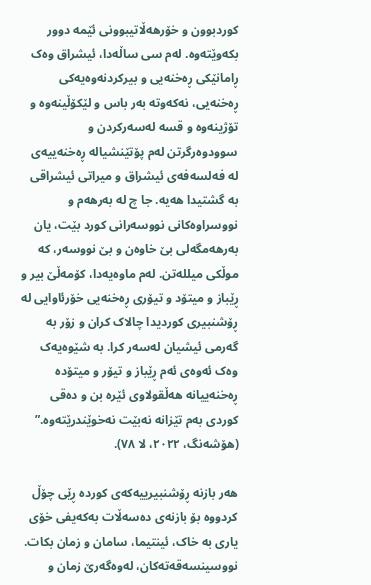کوردبوون و خۆرهەڵاتیبوونی ئێمە دوور بکەوێتەوە. لەم سی ساڵەدا، ئیشراق وەک ڕامانێکی ڕەخنەیی و بیرکردنەوەیەکی ڕەخنەیی، نەکەوتە بەر باس و لێکۆڵینەوە و تۆژینەوە و قسە لەسەرکردن و سوودوەرگرتن لەم پۆتێنشیالە ڕەخنەییەی لە فەلسەفەی ئیشراق و میراتی ئیشراقی بە گشتیدا هەیە. جا چ لە بەرهەم و نووسراوەکانی نووسەرانی کورد بێت، یان بەرهەمگەلی بێ خاوەن و بێ نووسەر، کە موڵکی میللەتن. لەم ماوەیەدا، کۆمەڵێ بیر و ڕێباز و میتۆد و تیۆری ڕەخنەیی خۆرئاوایی لە ڕۆشنبیری کوردیدا چالاک کران و زۆر بە گەرمی ئیشیان لەسەر کرا. بە شێوەیەک وەک ئەوەی ئەم ڕێباز و تیۆر و میتۆدە ڕەخنەییانە هەڵقولاوی ئێرە بن و دەقی کوردی بەم تێزانە نەبێت نەخوێندرێتەوە.” (هۆشەنگ، ٢٠٢٢، لا ٧٨).

هەر بازنە ڕۆشنبیرییەکەی کوردە ڕێی چۆڵ کردووە بۆ بازنەی دەسەڵات بەکەیفی خۆی یاری بە خاک، ئینتیما، سامان و زمان بکات. نووسینسەقەتەکان، لەوەگەرێ زمان و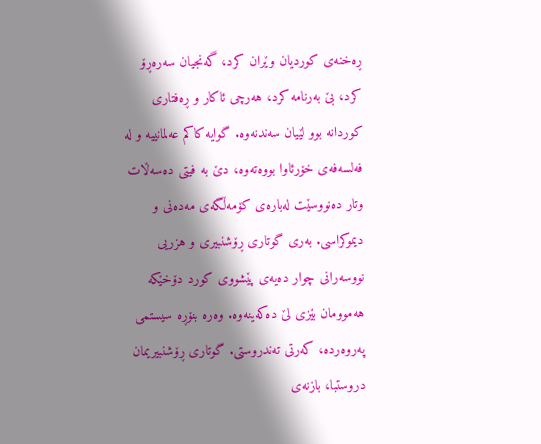ڕەخنەی کوردیان وێران کرد، گەنجیان سەرەڕۆ کرد، بێ بەرنامە کرد، هەرچی ئاکار و ڕەفتاری کوردانە بوو لێیان سەندنەوە. گوایە کاکم عەلمانییە و لە فەلسەفەی خۆرئاوا بووەتەوە، دێ بە فیتی دەسەڵات وتار دەنووسێت لەبارەی کۆمەڵگەی مەدەنی و دیموکراسی. بەری گوتاری ڕۆشنبیری و هزریی نووسەرانی چوار دەیەی پێشووی کورد دۆخێکە هەموومان بێزی لێ دەکەینەوە. وەرە بنۆڕە سیستمی پەروەردە، کەرتی تەندروستی. گوتاری ڕۆشنبیریمان دروستبا، بازنەی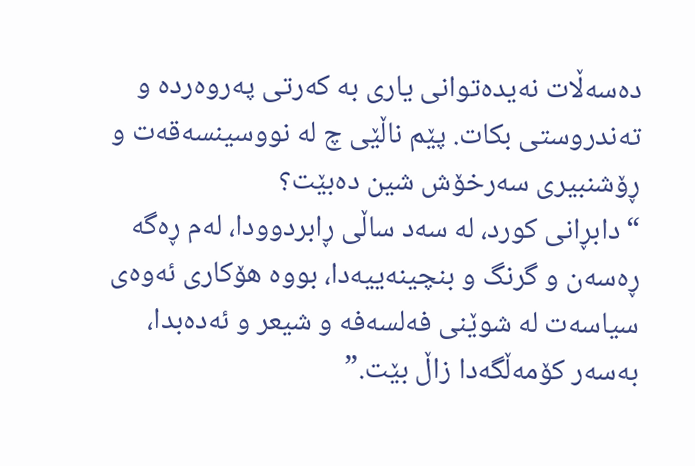دەسەڵات نەیدەتوانی یاری بە کەرتی پەروەردە و تەندروستی بکات. پێم ناڵێی چ لە نووسینسەقەت و ڕۆشنبیری سەرخۆش شین دەبێت؟
“دابڕانی کورد، لە سەد ساڵی ڕابردوودا، لەم ڕەگە ڕەسەن و گرنگ و بنچینەییەدا، بووە هۆکاری ئەوەی سیاسەت لە شوێنی فەلسەفە و شیعر و ئەدەبدا، بەسەر کۆمەڵگەدا زاڵ بێت.”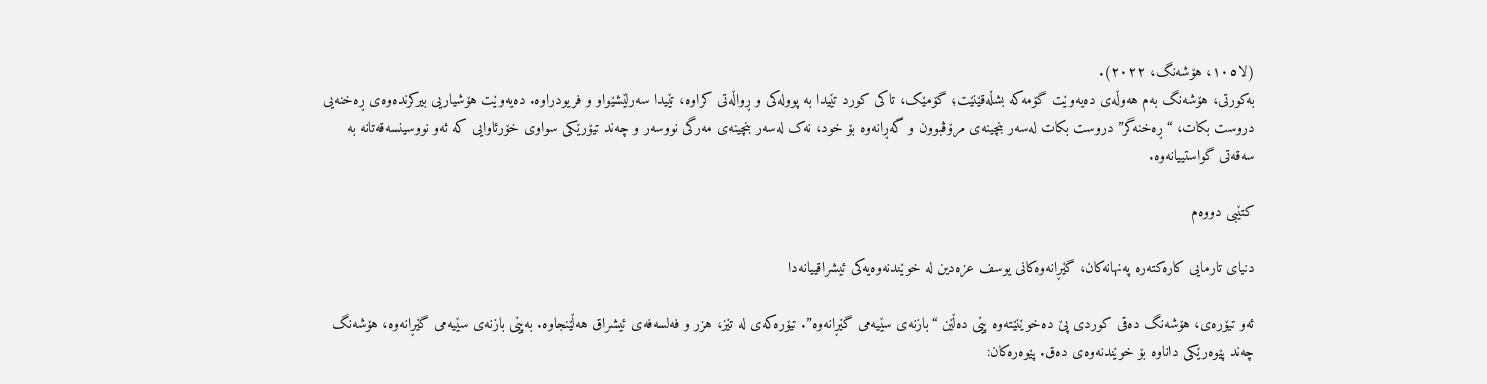(لا١٠٥، هۆشەنگ، ٢٠٢٢).
بەکورتی، هۆشەنگ بەم هەوڵەی دەیەوێت گۆمەکە بشڵەقێنێت؛ گۆمێک، تاکی کورد تێیدا بە پوولەکی و ڕواڵەتی کراوە، تێیدا سەرلێشێواو و فریودراوە. دەیەوێت هۆشیاریی بیرکرندەوەی ڕەخنەیی دروست بکات، “ڕەخنەگر” دروست بکات لەسەر بنچینەی مرۆڤبوون و گەڕانەوە بۆ خود، نەک لەسەر بنچینەی مەرگی نووسەر و چەند تیۆرێکی سواوی خۆرئاوایی کە ئەو نووسینسەقەتانە بە سەقەتی گواستییانەوە.

کتێبی دووەم

دنیای تارمایی کارەکتەرە پەنهانەکان، گێڕانەوەکانی یوسف عزەدین لە خوێندنەوەیەکی ئیشراقییانەدا

ئەو تیۆرەی، هۆشەنگ دەقی کوردی پێ دەخوێنێتەوە پێی دەڵێن “بازنەی سێیەمی گێڕانەوە”. تیۆرەکەی لە تێز، هزر و فەلسەفەی ئیشراق هەڵێنجاوە. بەپێی بازنەی سێیەمی گێڕانەوە، هۆشەنگ چەند پێوەرێکی داناوە بۆ خوێندنەوەی دەق. پێوەرەکان: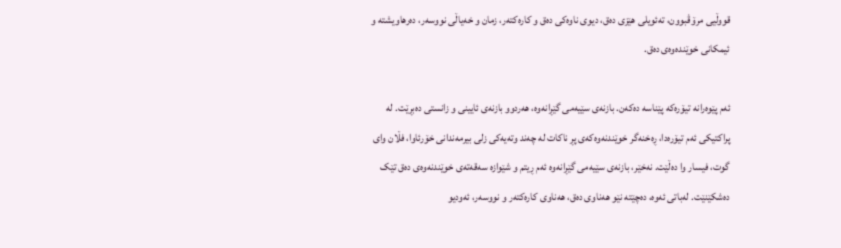قووڵیی مرۆڤبوون، تەئویلی هێزی دەق، دیوی ناوەکی دەق و کارەکتەر، زمان و خەیاڵی نووسەر، دەرهاویشتە و ئیمکانی خوێندەوەی دەق.

ئەم پێوەرانە تیۆرەکە پێناسە دەکەن. بازنەی سێیەمی گێڕانەوە، هەردوو بازنەی ئایینی و زانستی دەبڕێت. لە پراکتیکی ئەم تیۆرەدا، ڕەخنەگر خوێندنەوەکەی پڕ ناکات لە چەند وتەیەکی زلی بیرمەندانی خۆرئاوا، فڵان وای گوت، فیسار وا دەڵێت. نەخێر، بازنەی سێیەمی گێڕانەوە ئەم ڕیتم و شێوازە سەقەتەی خوێندنەوەی دەق تێک دەشکێنێت. لەباتی ئەوە، دەچێتە نێو هەناوی دەق، هەناوی کارەکتەر و نووسەر، ئەودیو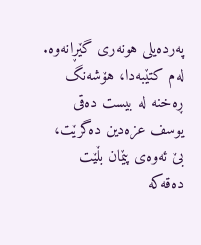پەردەیلی هونەری گێڕانەوە.
لەم کتێبەدا، هۆشەنگ ڕەخنە لە بیست دەقی یوسف عزەدین دەگرێت، بێ ئەوەی پێمان بڵێت دەقەکە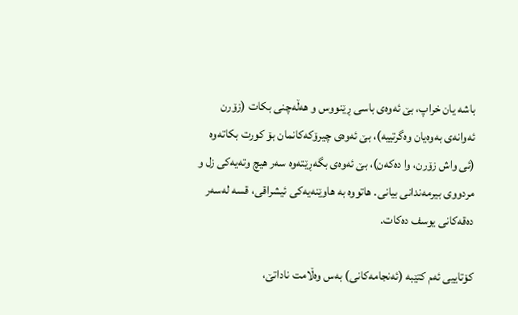باشە یان خراپ، بێ ئەوەی باسی ڕێنووس و هەڵەچنی بکات (زۆرن ئەوانەی بەوەیان وەگرتییە)، بێ ئەوەی چیرۆکەکانمان بۆ کورت بکاتەوە (ئی واش زۆرن، وا دەکەن)، بێ ئەوەی بگەڕێتەوە سەر هیچ وتەیەکی زل و مردووی بیرمەندانی بیانی. هاتووە بە هاوێنەیەکی ئیشراقی، قسە لەسەر دەقەکانی یوسف دەکات.

کۆتاییی ئەم کتێبە (ئەنجامەکانی) بەس وەڵامت ناداتێ،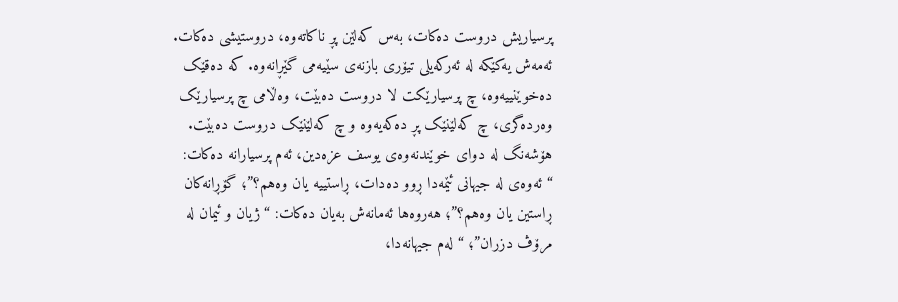پرسیاریش دروست دەکات، بەس کەلێن پڕ ناکاتەوە، دروستیشی دەکات. ئەمەش یەکێکە لە ئەرکەیلی تیۆری بازنەی سێیەمی گێڕانەوە. کە دەقێک دەخوێنییەوە، چ پرسیارێکت لا دروست دەبێت، وەڵامی چ پرسیارێک وەردەگری، چ کەلێنێک پڕ دەکەیەوە و چ کەلێنێک دروست دەبێت. هۆشەنگ لە دوای خوێندنەوەی یوسف عزەدین، ئەم پرسیارانە دەکات: “ئەوەی لە جیهانی ئێمەدا ڕوو دەدات، ڕاستییە یان وەهم؟”؛ گۆڕانەکان ڕاستین یان وەهم؟”؛ هەروەها ئەمانەش بەیان دەکات: “ژیان و ئیمان لە مرۆڤ دزران”؛ “لەم جیهانەدا،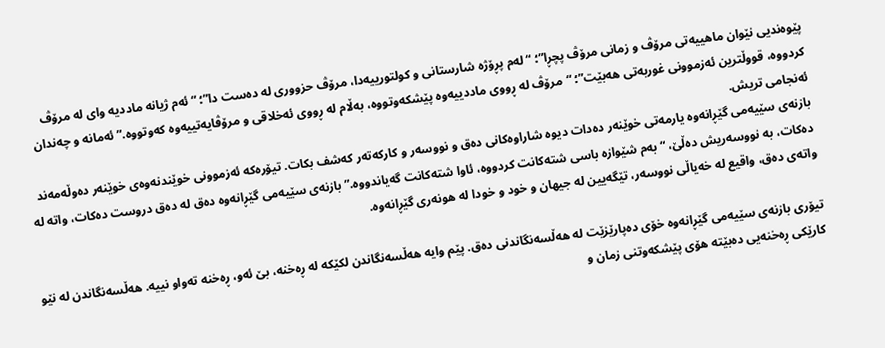پێوەندیی نێوان ماهییەتی مرۆڤ و زمانی مرۆڤ پچڕا”؛ “لەم پڕۆژە شارستانی و کولتورییەدا، مرۆڤ حزووری لە دەست دا”؛ “ئەم ژیانە ماددیە وای لە مرۆڤ کردووە، قووڵترین ئەزموونی غوربەتی هەبێت”؛ “مرۆڤ لە ڕووی ماددییەوە پێشکەوتووە، بەڵام لە ڕووی ئەخلاقی و مرۆڤایەتییەوە کەوتووە.” ئەمانە و چەندان ئەنجامی تریش.
بازنەی سێیەمی گێڕانەوە یارمەتی خوێنەر دەدات دیوە شاراوەکانی دەق و نووسەر و کارکەتەر کەشف بکات. تیۆرەکە ئەزموونی خوێندنەوەی خوێنەر دەوڵەمەند دەکات، بە نووسەریش دەڵێ، “بەم شێوازە باسی شتەکانت کردووە، ئاوا شتەکانت گەیاندووە.” بازنەی سێیەمی گێڕانەوە دەق لە دەق دروست دەکات، واتە لە واتەی دەق، واقیع لە خەیاڵی نووسەر، تێگەیین لە جیهان و خود و خودا لە هونەری گێڕانەوە.

تیۆری بازنەی سێیەمی گێڕانەوە خۆی دەپارێزێت لە هەڵسەنگاندنی دەق. پێم وایە هەڵسەنگاندن لکێکە لە ڕەخنە، بێ ئەو، ڕەخنە تەواو نییە. هەڵسەنگاندن لە نێو کارێکی ڕەخنەیی دەبێتە هۆی پێشکەوتنی زمان و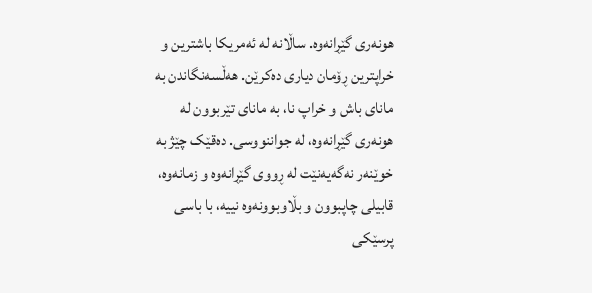هونەری گێڕانەوە. ساڵانە لە ئەمریکا باشترین و خراپترین ڕۆمان دیاری دەکرێن. هەڵسەنگاندن بە مانای باش و خراپ نا، بە مانای تێربوون لە هونەری گێڕانەوە، لە جواننووسی. دەقێک چێژ بە خوێنەر نەگەیەنێت لە ڕووی گێڕانەوە و زمانەوە، قابیلی چاپبوون و بڵاوبوونەوە نییە، با باسی پرسێکی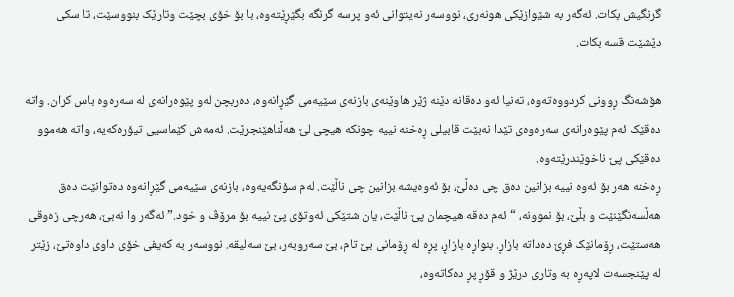گرنگیش بکات. ئەگەر بە شێوازێکی هونەری، نووسەر نەیتوانی ئەو پرسە گرنگە بگێڕێتەوە، با بۆ خۆی بچێت وتارێک بنووسێت، تا سکی دێشێت قسە بکات.

هۆشەنگ ڕوونی کردووەتەوە، تەنیا ئەو دەقانە دێنە ژێر هاوێنەی بازنەی سێیەمی گێڕانەوە، دەربچن لەو پێوەرانەی لە سەرەوە باس کران. واتە دەقێک ئەم پێوەرانەی سەرەوەی تێدا نەبێت قابیلی ڕەخنە نییە چونکە هیچی لێ هەڵناهێنجرێت. ئەمەش کێماسیی تیۆرەکەیە، واتە هەموو دەقێکی پێ ناخوێندرێتەوە.
ڕەخنە هەر بۆ ئەوە نییە بزانین دەق چی دەڵێ، بۆ ئەوەیشە بزانین چی ناڵێت. لەم سۆنگەیەوە، بازنەی سێیەمی گێڕانەوە دەتوانێت دەق هەڵسەنگێنێت و بڵێ، بۆ نموونە، “ئەم دەقە هیچمان پێ ناڵێت، یان شتێکی ئەوتۆی پێ نییە بۆ مرۆڤ و خود.” ئەگەر وا نەبێ، هەرچی زەوقی هەستێت، ڕۆمانێک فڕێ دەداتە بازاڕ. بنواڕە بازاڕ، پڕە لە ڕۆمانی بێ تام، بێ سەروبەر، بێ سەلیقە. نووسەر بە کەیفی خۆی داوی داوەتێ، زێتر لە پێنجسەت لاپەڕە بە وتاری درێژ و قۆڕ پڕ دەکاتەوە،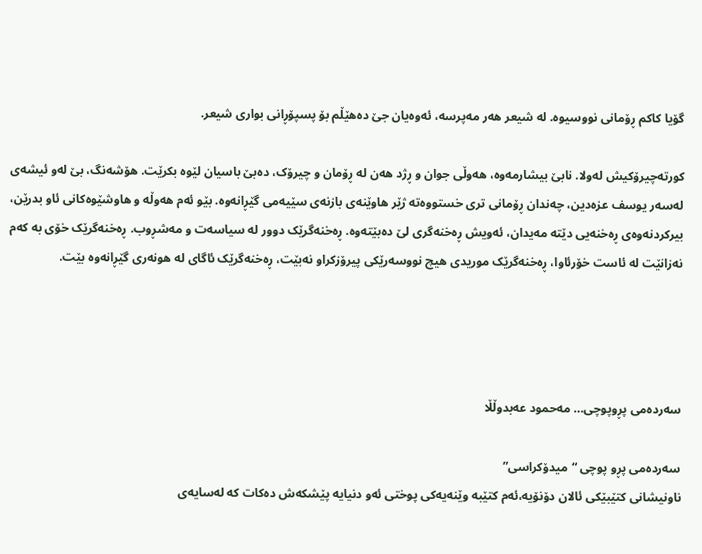گۆیا کاکم ڕۆمانی نووسیوە. لە شیعر هەر مەپرسە، ئەوەیان جێ دەهێڵم بۆ پسپۆڕانی بواری شیعر.

کورتەچیرۆکیش لەولا. نابێ بیشارمەوە، هەوڵی جوان و ڕژد هەن لە ڕۆمان و چیرۆک، دەبێ باسیان لێوە بکرێت. هۆشەنگ، بێ لەو ئیشەی لەسەر یوسف عزەدین، چەندان ڕۆمانی تری خستووەتە ژێر هاوێنەی بازنەی سێیەمی گێڕانەوە. بێو ئەم هەوڵە و هاوشێوەکانی ئاو بدرێن، بیرکردنەوەی ڕەخنەیی دێتە مەیدان، ئەویش ڕەخنەگری لێ دەبێتەوە. ڕەخنەگرێک دوور لە سیاسەت و مەشڕوب. ڕەخنەگرێک خۆی بە کەم نەزانێت لە ئاست خۆرئاوا، ڕەخنەگرێک موریدی هیچ نووسەرێکی پیرۆزکراو نەبێت، ڕەخنەگرێک ئاگای لە هونەری گێڕانەوە بێت.




سەردەمی پڕوپوچی… مەحمود عەبدوڵڵا

سەردەمی پڕو پوچی “میدۆکراسی”
ناونیشانی کتێبێکی ئالان دۆنۆیە،ئەم کتێبە وێنەیەکی پوختی ئەو دنیایە پێشکەش دەکات کە لەسایەی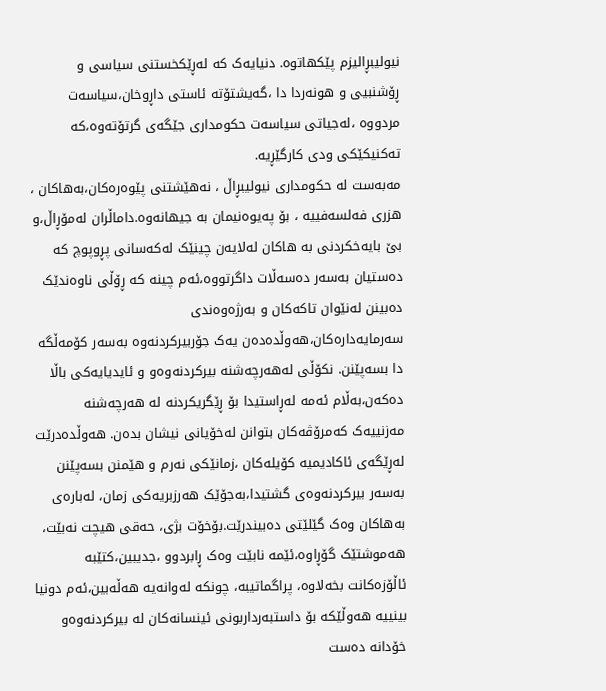نیولیبڕالیزم پێکهاتوە. دنیایەک کە لەڕێکخستنی سیاسی و ڕۆشنبیی و هونەردا دا ،گەیشتۆتە ئاستی داڕوخان،سیاسەت مردووە ،لەجیاتی سیاسەت حکومداری جێگەی گرتۆتەوە،کە تەکنیکێکی ودی کارگێڕیە.
مەبەست لە حکومداری نیولیبڕاڵ ، نەهێشتنی پێوەرەکان،بەهاکان ، هزری فەلسەفییە ، بۆ پەیوەنیمان بە جیهانەوە.داماڵران لەمۆڕاڵ،و بێ بایەخکردنی به هاکان لەلایەن چینێک لەکەسانی پڕوپوچ کە دەستیان بەسەر دەسەڵات داگرتووە،ئەم چینە کە ڕۆڵی ناوەندێک دەبینن لەنێوان تاکەکان و بەرژەوەندی سەرمایەدارەکان،هەوڵدەدەن یەک جۆربیرکردنەوە بەسەر کۆمەڵگە دا بسەپێنن. نکۆڵی لەهەرچەشنە بیرکردنەوەو و ئایدیایەکی باڵا دەکەن،بەڵام ئەمە لەڕاستیدا بۆ ڕێگریکردنە لە هەرچەشنە مەزنییەک کەمرۆڤەکان بتوانن لەخۆیانی نیشان بدەن. هەوڵدەدرێت لەڕێگەی ئاکادیمیە کۆیلەکان ،زمانێکی نەرم و هێمنن بسەپێنن بەسەر بیرکردنەوەی گشتیدا،بەجۆێک هەرزبریەکی زمان، لەبارەی بەهاکان وەک گێلێتی دەبیندرێت.بۆخۆت بژی، حەقی هیچت نەبێت، هەموشتێک گۆڕاوە،ئێمە نابێت وەک ڕابردوو ،جدیبین،کتێبە ئاڵۆزەکانت بخەلاوە، پراگماتیبە، چونکە لەوانەیە هەڵەبین،ئەم دونیا بینییە هەوڵێکە بۆ داستبەرداربونی ئینسانەکان لە بیرکردنەوەو خۆدانە دەست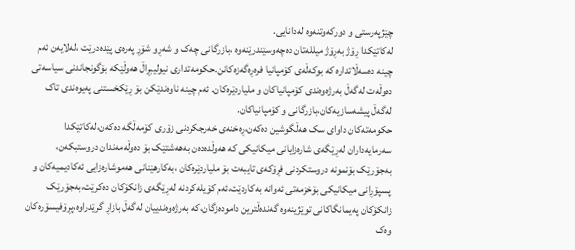چێژپەرستی و دورکەوتنەوە لەدانایی.
لەکاتێکدا ڕۆژ بەڕۆژ میللەتان دەچەوسێندرێنەوە ،بازرگانی چەک و شەڕو شۆڕ پەرەی پێدەدرێت ،لەلایەن ئەم چینە دەسەڵاتدارە کە بوکەڵەی کۆمپانیا فرەڕەگەزەکانن.حکومەتداری نیولیبڕاڵ هەوڵێکە بۆگونجاندنی سیاسەتی دەوڵەت لەگەڵ بەرژەوەندی کۆمپانیاکان و ملیاردێرەکان. ئەم چینە ناوەندێکن بۆ ڕێکخستنی پەیوەندی تاک لەگەڵ پیشەسازیەکان،بازرگانی و کۆمپانیاکان.
حکومەتەکان داوای سک هەڵگوشین دەکەن،ڕەخنەی خەرجکردنی زۆری کۆمەڵگە دەکەن،لەکاتێکدا سەرمایەداران لەڕێگەی شارەزایانی میکانیکی کە هەوڵدەدەن بەهەشتێک بۆ دەوڵەمەندان دروستبکەن، بەجۆرێک بۆنمونە دروستکردنی فڕۆکەی تایبەت بۆ ملیاردێرەکان ،بەکارهێنانی هەموشارەزایی ئەکادیمیەکان و پسپۆڕانی میکانیکی بۆخزمەتی ئەوانە بەکاردێت،ئەم کۆیلەکردنە لەڕێگەی زانکۆکان دەکرێت،بەجۆرێک زانکۆکان پەیمانگاکانی توێژینەوە گەندەڵترین دامودەزگان،کە بەرژەوەندییان لەگەڵ بازاڕ گرێدراوە،پڕۆفیسۆرەکان وەک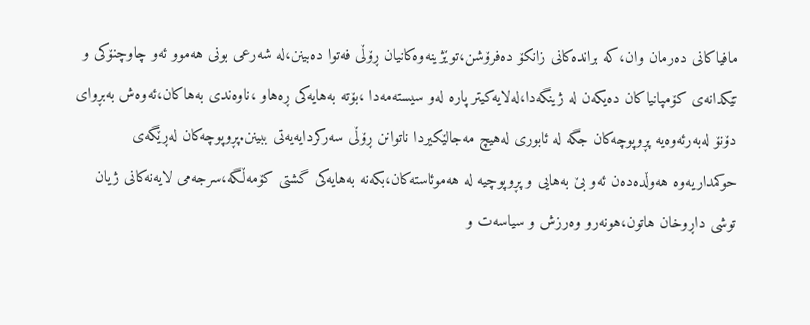مافیاکانی دەرمان وان،کە براندەکانی زانکۆ دەفرۆشن،توێژینەوەکانیان ڕۆڵی فەتوا دەبینن،لە شەرعی بونی هەموو ئەو چاوچنۆکی و تێکدانەی کۆمپانیاکان دەیکەن لە ژینگەدا،لەلایەکیتر پارە لەو سیستەمەدا ،بۆتە بەهایەکی ڕەهاو ،ناوەندی بەهاکان،ئەوەش بەبڕوای دۆنۆ لەبەرئەوەیە پڕوپوچەکان جگە لە ئابوری لەهیچ مەجالێکیردا ناتوانن ڕۆڵی سەرکردایەیەتی ببینن.پڕوپوچەکان لەڕێگەی حوکمداریەوە هەوڵدەدەن ئەو بێ بەهایی و پڕوپوچیە لە هەموئاستەکان،بکەنە بەهایەکی گشتی کۆمەڵگە،سرجەمی لایەنەکانی ژیان توشی داڕوخان هاتون،هونەرو وەرزش و سیاسەت و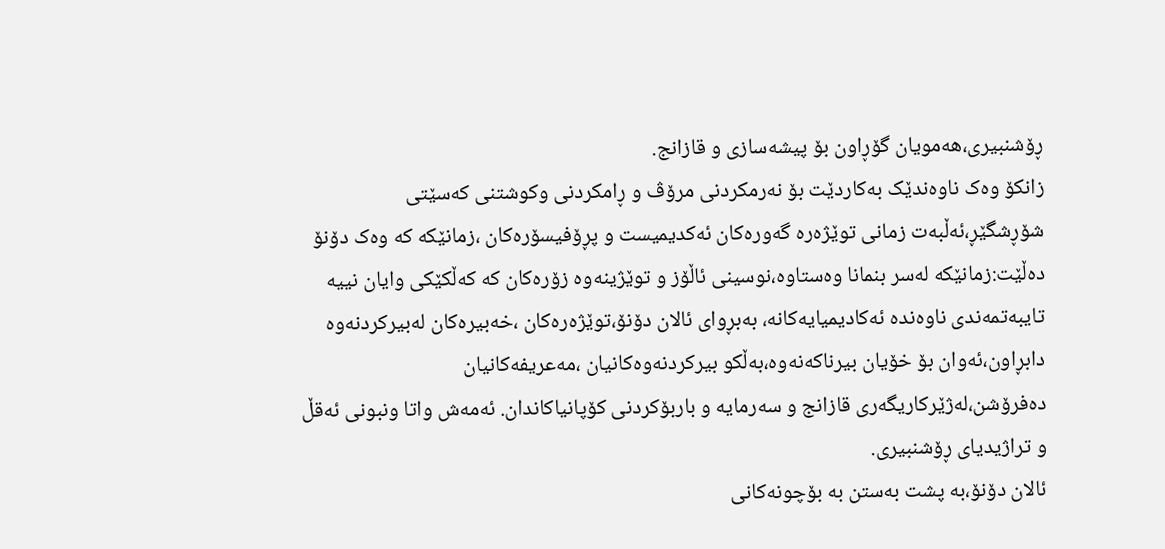ڕۆشنبیری،هەمویان گۆڕاون بۆ پیشەسازی و قازانج.
زانکۆ وەک ناوەندێک بەکاردێت بۆ نەرمکردنی مرۆڤ و ڕامکردنی وکوشتنی کەسێتی شۆڕشگێڕ،ئەڵبەت زمانی توێژەرە گەورەکان ئەکدیمیست و پڕۆفیسۆرەکان ،زمانێکە کە وەک دۆنۆ دەڵێت:زمانێکە لەسر بنمانا وەستاوە،نوسینی ئاڵۆز و توێژینەوە زۆرەکان کە کەڵکێکی وایان نییە تایبەتمەندی ناوەندە ئەکادیمیایەکانە، بەبڕوای ئالان دۆنۆ،توێژەرەکان ،خەبیرەکان لەبیرکردنەوە دابڕاون،ئەوان بۆ خۆیان بیرناکەنەوە،بەڵکو بیرکردنەوەکانیان ،مەعریفەکانیان دەفرۆشن،لەژێرکاریگەری قازانج و سەرمایە و باربۆکردنی کۆپانیاکاندان. ئەمەش واتا ونبونی ئەقڵ و تراژیدیای ڕۆشنبیری.
ئالان دۆنۆ،بە پشت بەستن بە بۆچونەکانی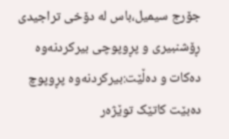جۆرج سیمیل،باس لە دۆخی تراجیدی ڕۆشنبیری و پڕوپوچی بیرکردنەوە دەکات و دەڵێت:بیرکردنەوە پڕوپوچ دەبێت کاتێک توێژەر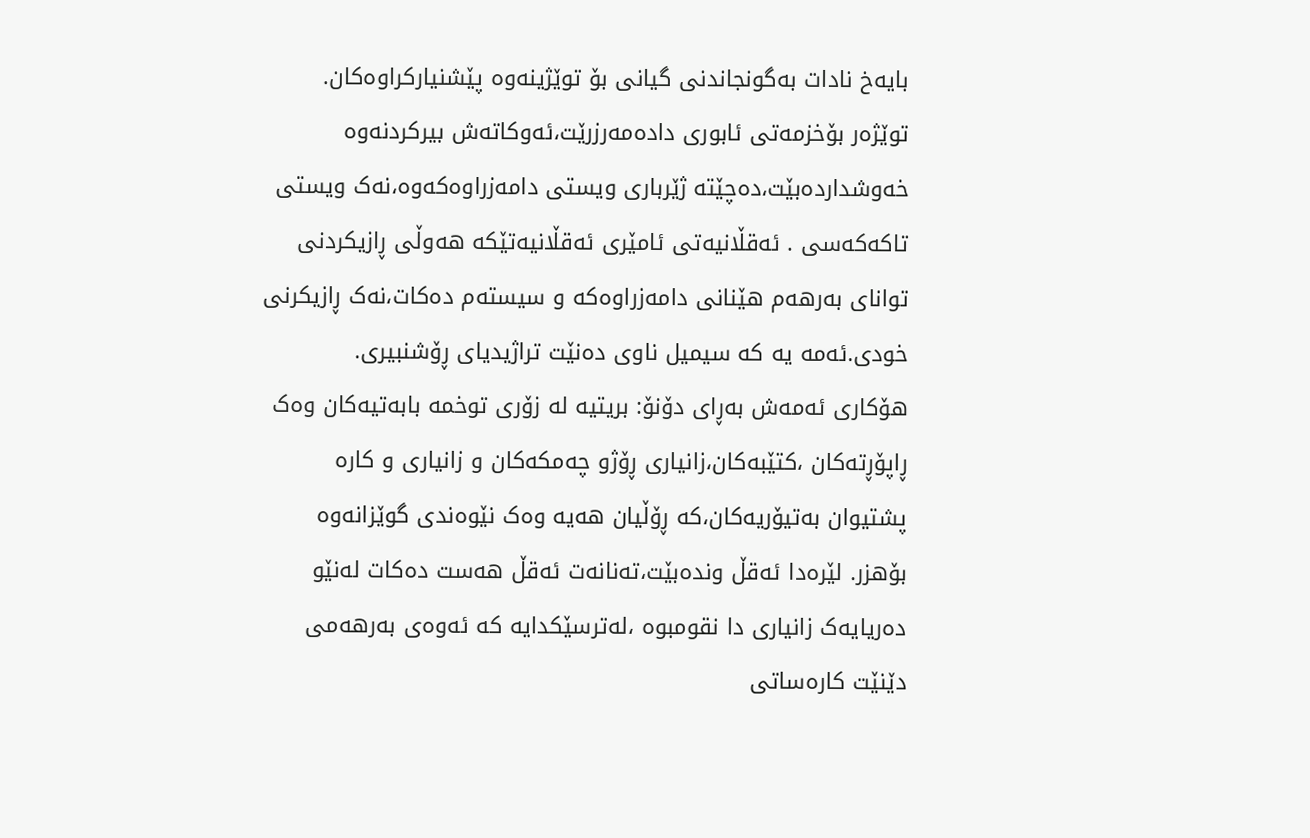بایەخ نادات بەگونجاندنی گیانی بۆ توێژینەوە پێشنیارکراوەکان. توێژەر بۆخزمەتی ئابوری دادەمەرزرێت،ئەوکاتەش بیرکردنەوە خەوشداردەبێت،دەچێتە ژێرباری ویستی دامەزراوەکەوە،نەک ویستی تاکەکەسی . ئەقڵانیەتی ئامێری ئەقڵانیەتێکە هەوڵی ڕازیکردنی توانای بەرهەم هێنانی دامەزراوەکە و سیستەم دەکات،نەک ڕازیکرنی خودی.ئەمە یە کە سیمیل ناوی دەنێت تراژیدیای ڕۆشنبیری.
هۆکاری ئەمەش بەڕای دۆنۆ: بریتیە لە زۆری توخمە بابەتیەکان وەک ڕاپۆڕتەکان ،کتێبەکان،زانیاری ڕۆژو چەمکەکان و زانیاری و کارە پشتیوان بەتیۆریەکان،کە ڕۆڵیان هەیە وەک نێوەندی گوێزانەوە بۆهزر. لێرەدا ئەقڵ وندەبێت،تەنانەت ئەقڵ هەست دەکات لەنێو دەریایەک زانیاری دا نقومبوە ،لەترسێکدایە کە ئەوەی بەرهەمی دێنێت کارەساتی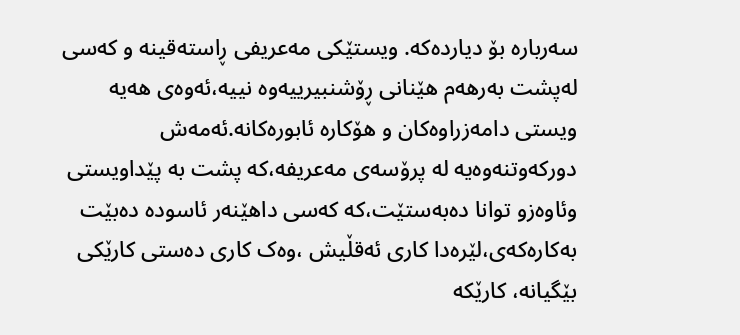سەربارە بۆ دیاردەکە. ویستێکی مەعریفی ڕاستەقینە و کەسی لەپشت بەرهەم هێنانی ڕۆشنبیرییەوە نییە،ئەوەی هەیە ویستی دامەزراوەکان و هۆکارە ئابورەکانە.ئەمەش دورکەوتنەوەیە لە پرۆسەی مەعریفە،کە پشت بە پێداویستی وئاوەزو توانا دەبەستێت،کە کەسی داهێنەر ئاسودە دەبێت بەکارەکەی،لێرەدا کاری ئەقڵیش ،وەک کاری دەستی کارێکی بێگیانە، کارێکە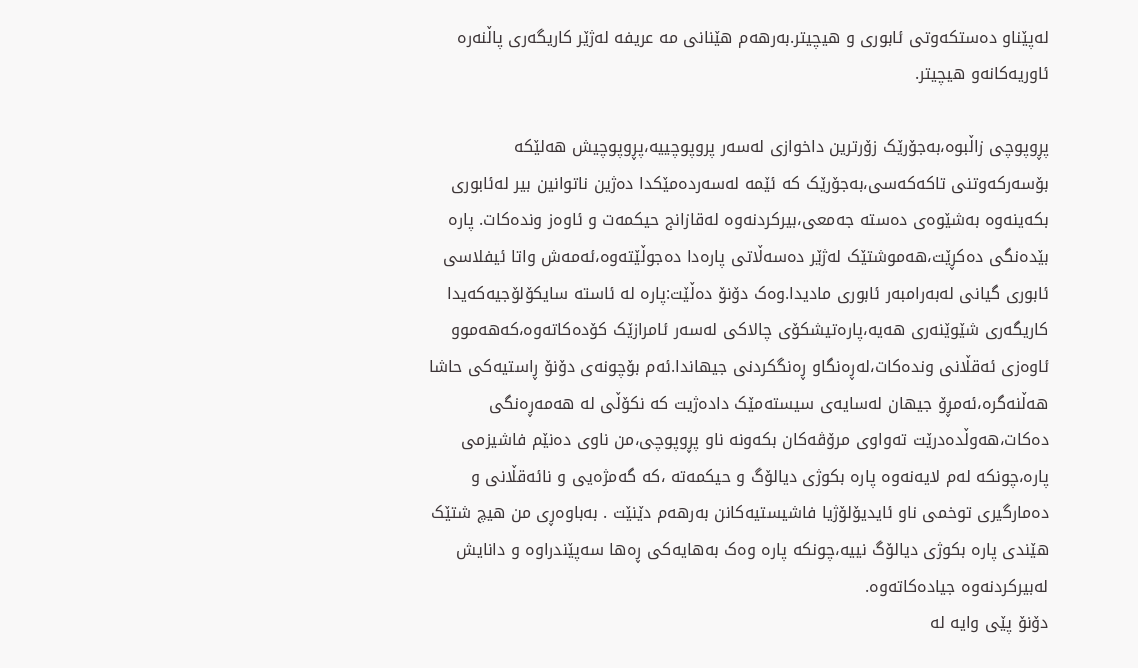لەپێناو دەستکەوتی ئابوری و هیچیتر.بەرهەم هێنانی مه عریفە لەژێر کاریگەری پاڵنەرە ئاوریەکانەو هیچیتر.

پڕوپوچی زاڵبوە،بەجۆرێک زۆرترین داخوازی لەسەر پروپوچییە،پڕوپوچیش هەلێکە بۆسەرکەوتنی تاکەکەسی،بەجۆرێک کە ئێمە لەسەردەمێکدا دەژین ناتوانین بیر لەئابوری بکەینەوە بەشێوەی دەستە جەمعی،بیرکردنەوە لەقازانج حیکمەت و ئاوەز وندەکات. پارە بێدەنگی دەکڕێت،هەموشتێک لەژێر دەسەڵاتی پارەدا دەجوڵێتەوە،ئەمەش واتا ئیفلاسی ئابوری گیانی لەبەرامبەر ئابوری مادیدا.وەک دۆنۆ دەڵێت:پارە لە ئاستە سایکۆلۆجیەکەیدا کاریگەری شێوێنەری هەیە،پارەتیشکۆی چالاکی لەسەر ئامرازێک کۆدەکاتەوە،کەهەموو ئاوەزی ئەقڵانی وندەکات،لەڕەنگاو ڕەنگکردنی جیهاندا.ئەم بۆچونەی دۆنۆ ڕاستیەکی حاشا هەڵنەگرە،ئەمڕۆ جیهان لەسایەی سیستەمێک دادەژیت کە نکۆڵی لە هەمەڕەنگی دەکات،هەوڵدەدرێت تەواوی مرۆڤەکان بکەونە ناو پڕوپوچی،من ناوی دەنێم فاشیزمی پارە،چونکە لەم لایەنەوە پارە بکوژی دیالۆگ و حیکمەتە ،کە گەمژەیی و نائەقڵانی و دەمارگیری توخمی ناو ئایدیۆلۆژیا فاشیستیەکانن بەرهەم دێنێت . بەباوەڕی من هیچ شتێک هێندی پارە بکوژی دیالۆگ نییە،چونکە پارە وەک بەهایەکی ڕەها سەپێندراوە و دانایش لەبیرکردنەوە جیادەکاتەوە.
دۆنۆ پێی وایە لە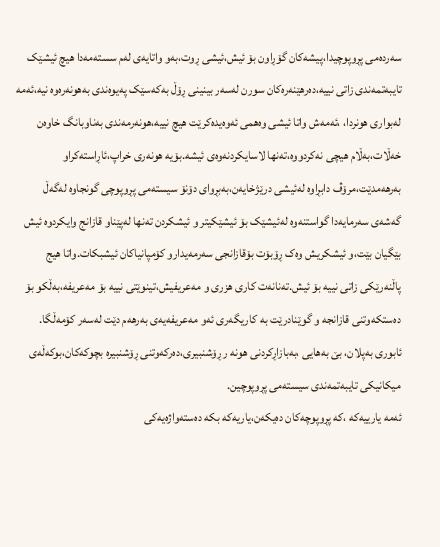سەردەمی پڕوپوچیدا،پیشەکان گۆڕاون بۆ ئیش،ئیشی ڕوت،بەو واتایەی لەم سستەمەدا هیچ ئیشێک تایبەتمەندی زاتی نییە،دەرهێنەرەکان سورن لەسەر بینینی ڕۆڵ بەکەسێک پەیوەندی بەهونەرەوە نیە،ئەمە لەبواری هونردا، ،ئەمەش واتا ئیشی وەهمی ئەوەیدەکرێت هیچ نییە،هونەرمەندی بەناوبانگ خاوەن خەڵات،بەڵام هیچی نەکردووە،تەنها لاسایکردنەوەی ئیشە.بۆیە هونەری خراپ،ئاڕاستەکراو بەرهەمدێت،مرۆڤ دابڕاوە لەئیشی درێژخایەن،بەبڕوای دۆنۆ سیستەمی پڕوپوچی گونجاوە لەگەڵ گەشەی سەرمایەدا گواستنەوە لەئیشێک بۆ ئیشێکیتر و ئیشکردن تەنها لەپێناو قازانج وایکردوە ئیش بێگیان بێت،و ئیشکریش وەک ڕۆبۆت بۆقازانجی سەرمەیدارو کۆمپانیاکان ئیشبکات.واتا هیج پاڵنەرێکی زاتی نییە بۆ ئیش.تەنانەت کاری هزری و مەعریفیش،تینوێتی نییە بۆ مەعریفە،بەڵکو بۆ دەستکەوتنی قازانجە و گوێنادرێت بە کاریگەری ئەو مەعریفەیەی بەرهەم دێت لەسەر کۆمەڵگا. ئابوری بەپلان، بێ بەهایی ،بەبازاڕکردنی هونه ر ڕۆشنبیری،دەرکەوتنی ڕۆشنبیرە بچوکەکان،بوکەڵەی میکانیکی تایبەتمەندی سیستەمی پڕوپوچین.
ئەمە یارییەکە ،کە پڕوپوچەکان دەیکەن،یاریەکە بکە دەستەواژەیەکی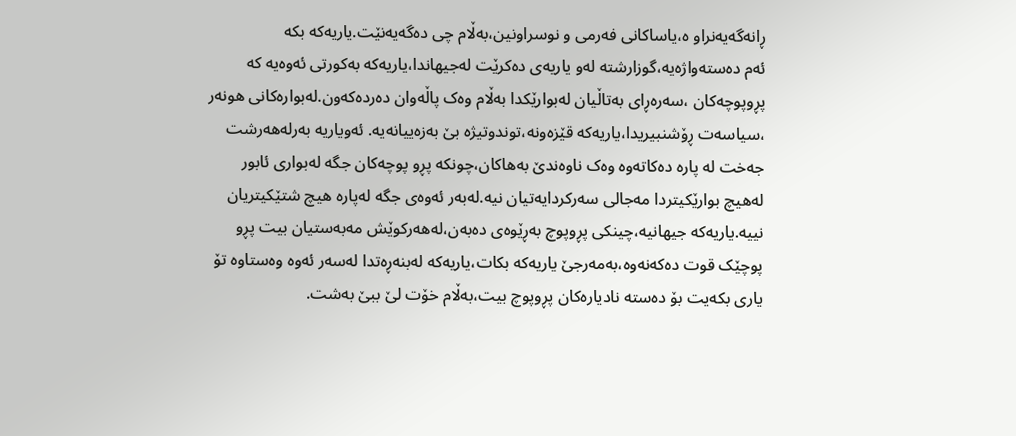ڕانەگەیەنراو ە،یاساکانی فەرمی و نوسراونین،بەڵام چی دەگەیەنێت.یاریەکە بکە
ئەم دەستەواژەیە،گوزارشتە لەو یاریەی دەکرێت لەجیهاندا،یاریەکە بەکورتی ئەوەیە کە پڕوپوچەکان ،سەرەڕای بەتاڵیان لەبوارێکدا بەڵام وەک پاڵەوان دەردەکەون.لەبوارەکانی هونەر ،سیاسەت ڕۆشنبیریدا،یاریەکە قێزەونە،توندوتیژە بێ بەزەییانەیە. ئەویاریە بەرلەهەرشت جەخت لە پارە دەکاتەوە وەک ناوەندێ بەهاکان،چونکە پڕو پوچەکان جگە لەبواری ئابور لەهیچ بوارێکیتردا مەجالی سەرکردایەتیان نیە.لەبەر ئەوەی جگە لەپارە هیچ شتێکیتریان نییە.یاریەکە جیهانیە،چینکی پڕوپوچ بەڕێوەی دەبەن،لەهەرکوێش مەبەستیان بیت پڕو پوچێک قوت دەکەنەوە،بەمەرجێ یاریەکە بکات،یاریەکە لەبنەڕەتدا لەسەر ئەوە وەستاوە تۆ یاری بکەیت بۆ دەستە نادیارەکان پڕوپوچ بیت،بەڵام خۆت لێ ببێ بەشت.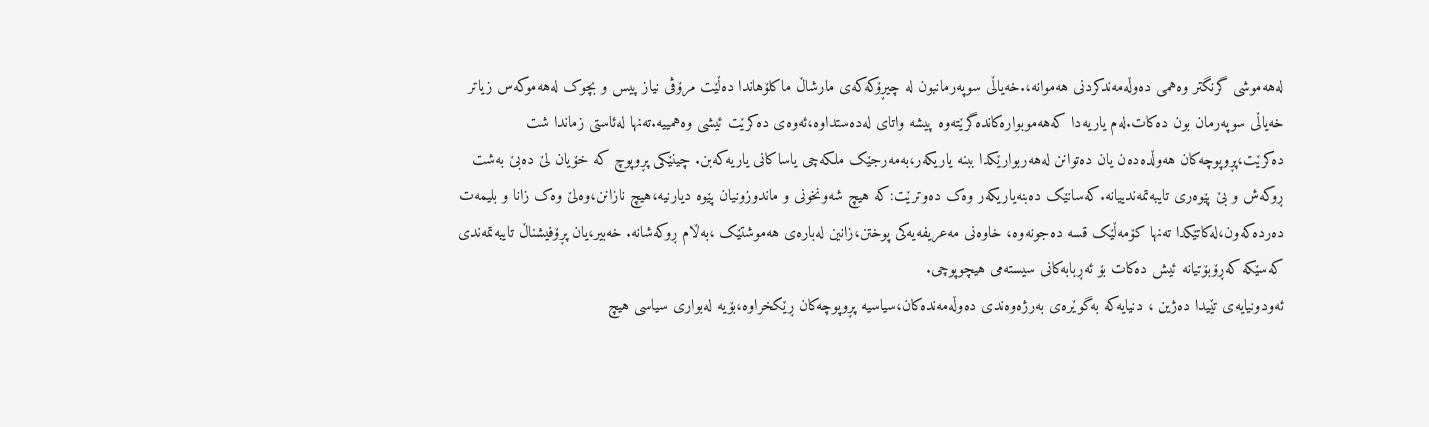لەهەموشی گرنگتر وەهمی دەوڵەمەندکردنی هەموانە،.خەیاڵی سوپەرمانبون لە چیڕۆکەکەی مارشاڵ ماکلۆهاندا دەڵێت مرۆڤی نیاز پیس و بچوک لەهەموکەس زیاتر خەیاڵی سوپەرمان بون دەکات.لەم یاریەدا کەهەموبوارەکاندەگرێتەوە پیشە واتای لەدەستداوە،ئەوەی دەکرێت ئیشی وەهمییە.تەنها لەئاستی زماندا شت دەکرێت،پڕوپوچەکان هەوڵدەدەن یان دەتوانن لەهەربوارێکدا ببنە یاریکەر،بەمەرجێک ملکەچی یاساکانی یاریەکەبن. چینێکی پڕوپوچ کە خۆیان لێ دەبێ بەشت ڕوکەش و بێ پێوەری تایبەتمەندییانە.کەسانێک دەبنەیاریکەر وەک دەوترێت:کە هیچ شەونخونی و ماندوزونیان پێوە دیارنیە،هیچ نازانن،وەلێ وەک زانا و بلیمەت دەردەکەون،لەکاتێکدا تەنها کۆمەڵێک قسە دەجونەوە، خاوەنی مەعریفەیەکی پوختن،زانین لەبارەی هەموشتێک ،بەڵام ڕوکەشانە. خەبیر،یان پڕۆفیشناڵ تایبەتمەندی کەسێکە کەڕۆبۆتیانە ئیش دەکات بۆ ئەڕبابەکانی سیستەمی هیچوپوچی.
ئەودونیایەی تێیدا دەژین ، دنیایەکە بەگوێرەی بەرژەوەندی دەوڵەمەندەکان،سیاسیە پڕوپوچەکان ڕێکخراوە،بۆیە لەبواری سیاسی هیچ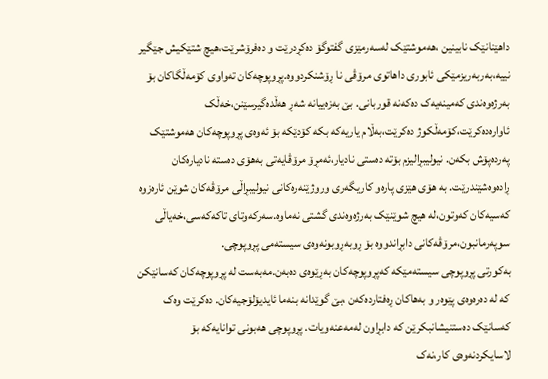داهێنانێک نابینین ،هەموشتێک لەسەرمێزی گفتوگۆ دەکڕدرێت و دەفرۆشرێت،هیچ شتێکیش جێگیر نییە،بەربەریزمێکی ئابوری داهاتوی مرۆڤی نا ڕۆشنکردووە.پڕوپوچەکان تەواوی کۆمەڵگاکان بۆ بەرژەوەندی کەمینەیەک دەکەنە قوربانی. بێ بەزەییانە شەڕ هەڵدەگیرسێنن،خەڵک ئاوارەدەکرێت،کۆمەڵکوژ دەکرێت،بەڵام یاریەکە بکە کۆدێکە بۆ ئەوەی پڕوپوچەکان هەموشتێک پەردەپۆش بکەن. نیولیبڕالیزم بۆتە دەستی نادیار،ئەمڕۆ مرۆڤایەتی بەهۆی دەستە نادیارەکان ڕادەوەشێندرێت. بە هۆی هێزی پارەو کاریگەری وروژێنەرەکانی نیولیبڕاڵی مرۆڤەکان شوێن ئارەزوە کەسیەکان کەوتون،لە هیچ شوێنێک بەرژەوەندی گشتی نەماوە.سەرکەوتای تاکەکەسی،خەیاڵی سوپەرمانبون،مرۆڤەکانی دابڕاندووە بۆ ڕوبەڕوبونەوەی سیستەمی پڕوپوچی.
بەکورتی پڕوپوچی سیستەمێکە کەپڕوپوچەکان بەڕێوەی دەبەن.مەبەست لە پڕوپوچەکان کەسانێکن کە لە دەرەوەی پێوەر و بەهاکان ڕەفتاردەکەن ،بێ گوێدانە بنەما ئایدیۆلۆجیەکان. دەکرێت وەک کەسانێک دەستنیشانبکرێن کە دابڕاون لەمەعنەویات. پڕوپوچی هەبونی توانایەکە بۆ لاسایکردنەوەی کار،نەک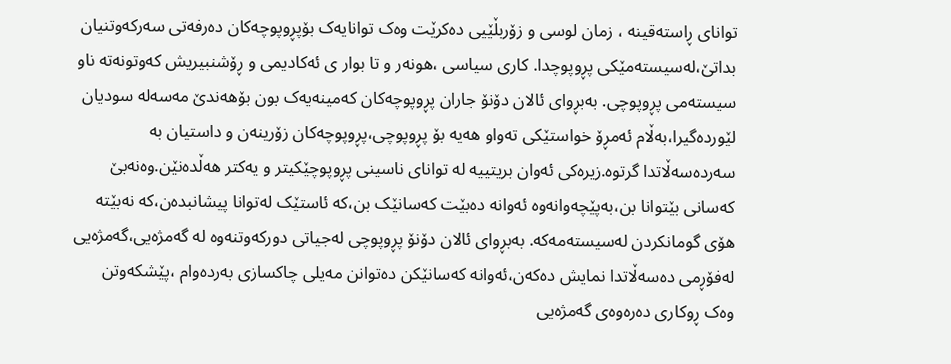توانای ڕاستەقینە ، زمان لوسی و زۆربڵێیی دەکرێت وەک توانایەک بۆپڕوپوچەکان دەرفەتی سەرکەوتنیان بداتێ،لەسیستەمێکی پڕوپوچدا. کاری سیاسی ،هونەر و تا بوار ی ئەکادیمی و ڕۆشنبیریش کەوتونەتە ناو سیستەمی پڕوپوچی. بەبڕوای ئالان دۆنۆ جاران پڕوپوچەکان کەمینەیەک بون بۆهەندێ مەسەلە سودیان لێوردەگیرا،بەڵام ئەمڕۆ خواستێکی تەواو هەیە بۆ پڕوپوچی،پڕوپوچەکان زۆرینەن و داستیان بە سەردەسەڵاتدا گرتوە.زیرەکی ئەوان بریتییە لە توانای ناسینی پڕوپوچێکیتر و یەکتر هەڵدەنێن.وەنەبێ کەسانی بێتوانا بن،بەپێچەوانەوە ئەوانە دەبێت کەسانێک بن،کە ئاستێک لەتوانا پیشانبدەن،کە نەبێتە هۆی گومانکردن لەسیستەمەکە. بەبڕوای ئالان دۆنۆ پڕوپوچی لەجیاتی دورکەوتنەوە لە گەمژەیی،گەمژەیی لەفۆڕمی دەسەڵاتدا نمایش دەکەن،ئەوانە کەسانێکن دەتوانن مەیلی چاکسازی بەردەوام ،پێشکەوتن وەک ڕوکاری دەرەوەی گەمژەیی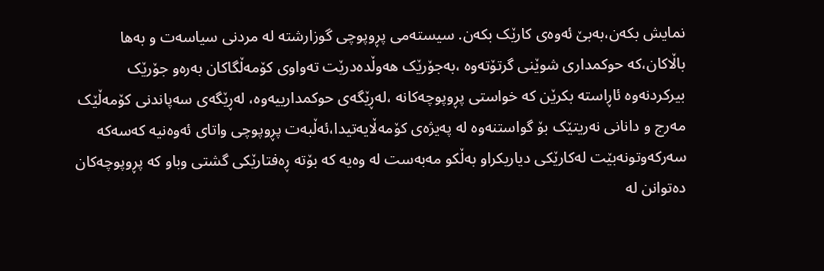نمایش بکەن،بەبێ ئەوەی کارێک بکەن. سیستەمی پڕوپوچی گوزارشتە لە مردنی سیاسەت و بەها باڵاکان،کە حوکمداری شوێنی گرتۆتەوە ،بەجۆرێک هەوڵدەدرێت تەواوی کۆمەڵگاکان بەرەو جۆرێک بیرکردنەوە ئاڕاستە بکرێن کە خواستی پڕوپوچەکانە ،لەڕێگەی حوکمدارییەوە، لەڕێگەی سەپاندنی کۆمەڵێک مەرج و دانانی نەریتێک بۆ گواستنەوە لە پەیژەی کۆمەڵایەتیدا،ئەڵبەت پڕوپوچی واتای ئەوەنیە کەسەکە سەرکەوتونەبێت لەکارێکی دیاریکراو بەڵکو مەبەست لە وەیە کە بۆتە ڕەفتارێکی گشتی وباو کە پڕوپوچەکان دەتوانن لە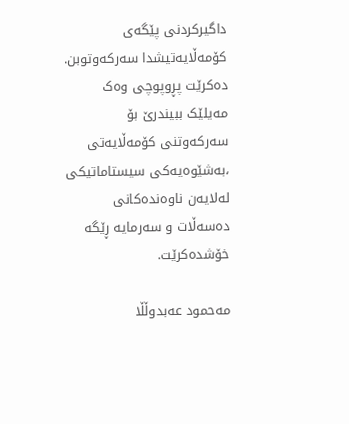داگیرکردنی پێگەی کۆمەڵایەتیشدا سەرکەوتوبن. دەکرێت پڕوپوچی وەک مەیلێک ببیندرێ بۆ سەرکەوتنی کۆمەڵایەتی ،بەشێوەیەکی سیستاماتیکی لەلایەن ناوەندەکانی دەسەڵات و سەرمایە ڕێگە خۆشدەکرێت.

مەحمود عەبدوڵڵا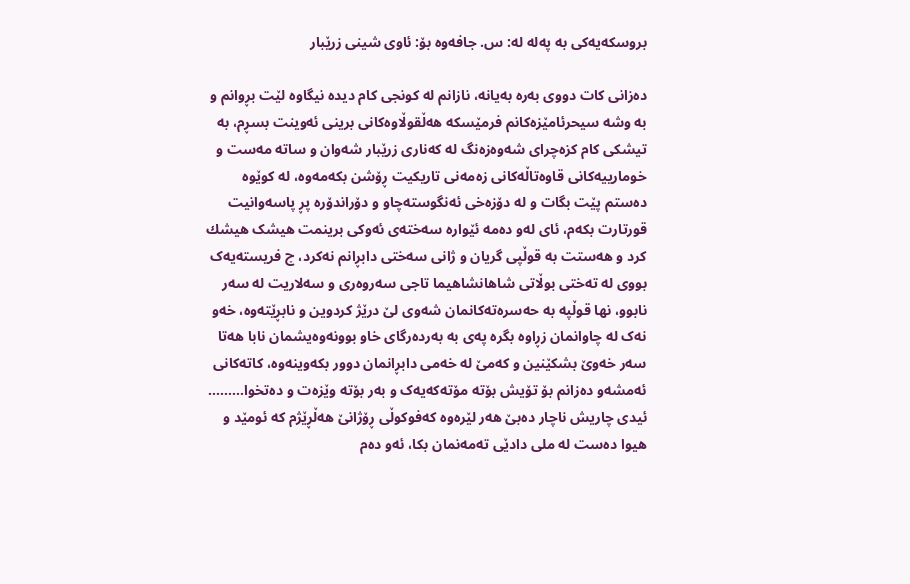بروسکەيەکی بە پەلە لە: س. جافەوە بۆ: ئاوی شينی زرێبار

دەزانی کات دووی بەرە بەيانە، نازانم لە کونجی کام ديدە نيگاوە لێت بڕوانم و بە وشە سيحرئامێزەکانم فرمێسکە هەڵقوڵاوەکانی برينی ئەوينت بسڕم، بە تيشکی کام کزەچرای شەوەزەنگ لە کەناری زرێبار شەوان و ساتە مەست و خومارييەکانی قاوەتاڵەکانی زەمەنی تاريکيت ڕۆشن بکەمەوە، لە کوێوە دەستم پێت بگات و لە دۆزەخی ئەنگوستەچاو و دۆراندۆرە پڕ پاسەوانيت قورتارت بکەم، ئای لەو دەمە ئێوارە سەختەی ئەوکی برينمت هيشک هيشك کرد و هەستت بە قوڵپی گريان و ژانی سەختی دابڕانم نەکرد، چ فريستەيەک بووی لە تەختی بوڵاتی شاهانشاهيما تاجی سەروەری و سەلاريت لە سەر نابوو، نها قوڵپە بە حەسرەتەکانمان شەوی لێ درێژ کردوين و نابڕێتەوە، خەو نەک لە چاوانمان زڕاوە بگرە پەی بە بەردەرگای خاو بوونەوەيشمان نابا هەتا سەر خەوێ بشکێنين و کەمێ لە خەمی دابڕانمان دوور بکەوينەوە، کاتەکانی ئەمشەو دەزانم بۆ تۆيش بۆتە مۆتەکەيەک و بەر بۆتە وێزەت و دەتخوا……… ئیدی چاريش ناچار دەبێ هەر لێرەوە کەفوکوڵی ڕۆژانێ هەڵڕێژم کە ئومێد و هيوا دەست لە ملی دادێی تەمەنمان بکا، ئەو دەم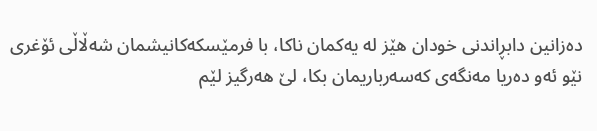دەزانين دابڕاندنی خودان هێز لە يەکمان ناکا، با فرمێسکەکانيشمان شەڵاڵی ئۆغری نێو ئەو دەريا مەنگەی کەسەرباريمان بکا، لێ هەرگيز لێم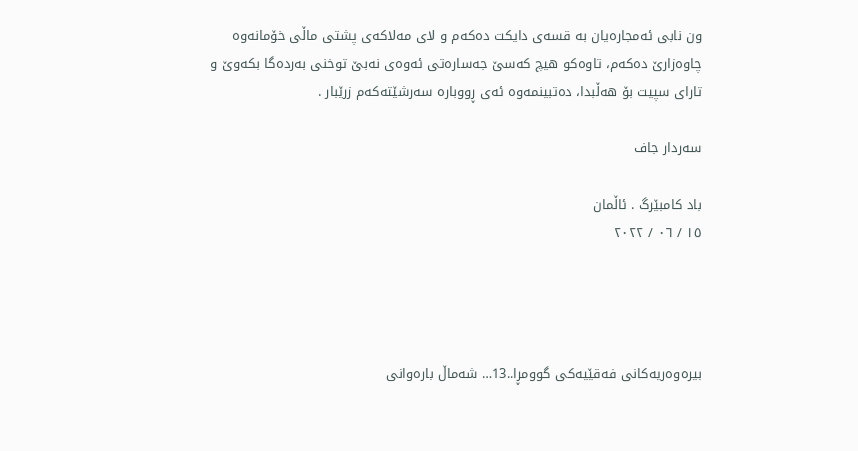ون نابی ئەمجارەيان بە قسەی دايکت دەکەم و لای مەلاکەی پشتی ماڵی خۆمانەوە چاوەزارێ دەکەم، تاوەکو هيچ کەسێ جەسارەتی ئەوەی نەبێ توخنی بەردەگا بکەوێ و تارای سپيت بۆ هەڵبدا، دەتبينمەوە ئەی ڕووبارە سەرشێتەکەم زرێبار .

سەردار جاف

باد کامبێرگ . ئاڵمان
١٥ / ٠٦ / ٢٠٢٢




بیرەوەریەکانی فەقێیەکی گوومڕا..13… شەماڵ بارەوانی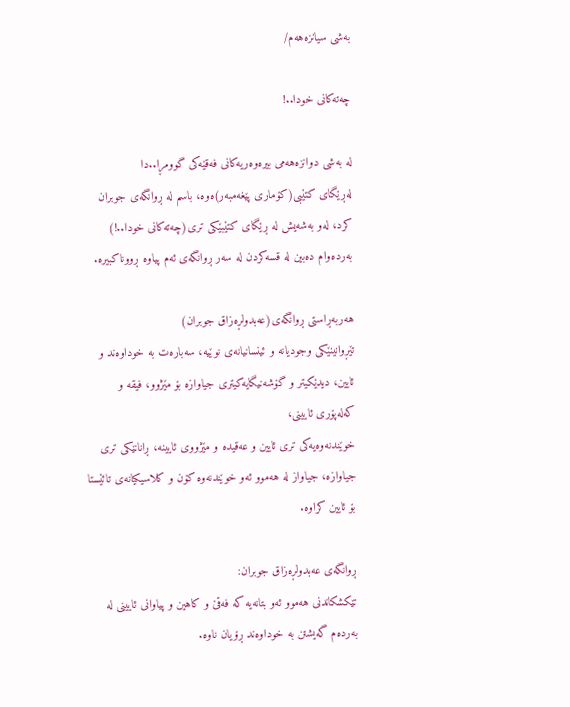بەشی سیانزەهەم/

چەتەکانی خودا..!

لە بەشی دوانزەهەمی بیرەوەریەکانی فەقێەکی گوومڕا..دا
لەڕێگای کتێبی(کۆماری پێغەمبەر)ەوە، باسم لە ڕوانگەی جوبران کرد، لەو بەشەیش لە ڕێگای کتێبێکی تری(چەتەکانی خودا..!)
بەردەوام دەبین لە قسەکردن لە سەر ڕوانگەی ئەم پیاوە ڕووناکبیرە.

هەربەڕاستی ڕوانگەی(عەبدولڕەزاق جوبران)
تێڕوانینێکی وجودیانە و ئینسانیانەی نوێیە، سەبارەت بە خوداوەند و ئایین، دیدێکیتر و گۆشەنیگایەکیتری جیاوازە بۆ مێژوو، فیقه و کەلەپۆری ئایینی،
خوێندنەوەیەکی تری ئایین و عەقیدە و مێژووی ئایینە، ڕانانێکی تری جیاوازە، جیاواز لە هەموو ئەو خوێندنەوە کۆن و کلاسیکیانەی تائێستا بۆ ئایین کراوە.

ڕوانگەی عەبدولڕەزاق جوبران:
تێکشکاندنی هەموو ئەو بتانەیە کە فەقێ و کاهین و پیاوانی ئایینی لە بەردەم گەیشتن بە خوداوەند ڕۆیان ناوە.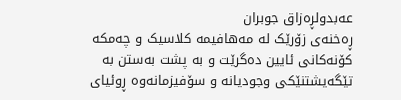عەبدولڕەزاق جوبران
ڕەخنەی زۆرێک لە مەهافیمە کلاسیک و چەمکە کۆنەکانی ئایین دەگرێت و بە پشت بەستن بە تێگەیشتنێکی وجودیانە و سۆفیزمانەوە ڕوئیای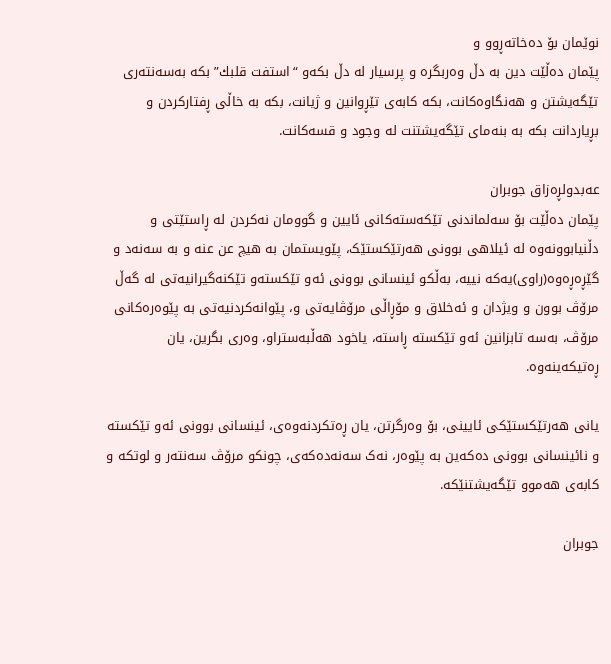نوێمان بۆ دەخاتەڕوو و
پێمان دەڵێت دین بە دڵ وەربگرە و پرسیار لە دڵ بکەو “استفت قلبك” بکە بەسەنتەری تێگەیشتن و هەنگاوەکانت، بکە کابەی تێڕوانین و ژیانت، بکە بە خاڵی ڕفتارکردن و بڕیاردانت بکە بە بنەمای تێگەیشتنت لە وجود و قسەکانت.

عەبدولڕەزاق جوبران
پێمان دەڵێت بۆ سەلماندنی تێکەستەکانی ئایین و گوومان نەکردن لە ڕاستێتی و دڵنیابوونەوە لە ئیلاهی بوونی هەرتێکستێک، پێویستمان بە هیچ عن عنە و بە سەنەد و گێڕەڕەوە(راوی)یەکە نییە، بەڵکو ئینسانی بوونی ئەو تێکستەو تێکنەگیرانیەتی لە گەڵ مرۆڤ بوون و ویژدان و ئەخلاق و مۆڕاڵی مرۆڤایەتی و، پێوانەکردنیەتی بە پێوەرەکانی مرۆڤ، بەسە تابزانین ئەو تێکستە ڕاستە، یاخود هەڵبەستراو، وەری بگرین، یان ڕەتیکەینەوە.

یانی هەرتێکستێکی ئایینی، بۆ وەرگرتن، یان ڕەتکردنەوەی، ئینسانی بوونی ئەو تێکستە و نائینسانی بوونی دەکەین بە پێوەر، نەک سەنەدەکەی، چونکو مرۆڤ سەنتەر و لوتکە و کابەی هەموو تێگەیشتنێکە.

جوبران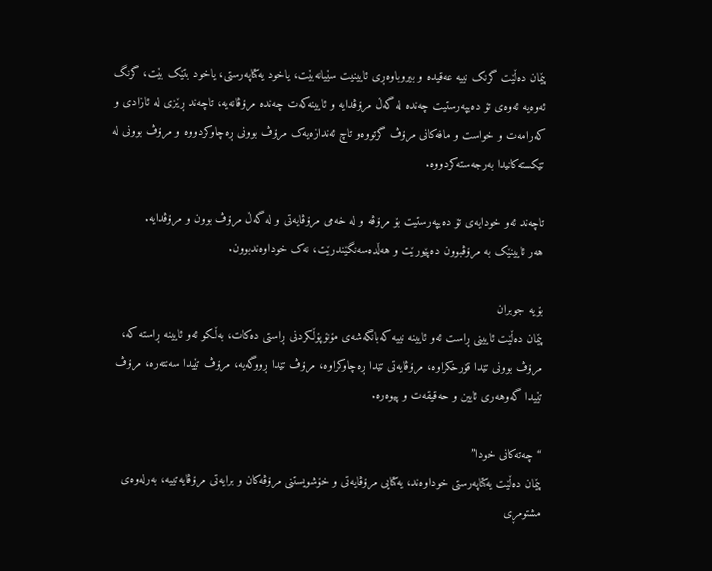پێمان دەڵێت گرنک نییە عەقیدە و بیروباوەڕی ئایینیت سێیانەبێت، یاخود یەکتاپەرستی، یاخود بتێک بێت، گرنگ ئەوەیە ئەوەی تۆ دەیپەرستیت چەندە لە گەڵ مرۆڤدایە و ئایینەکەت چەندە مرۆڤانەیه، تاچەند ڕێزی لە ئازادی و کەرامەت و خواست و مافەکانی مرۆڤ گرتووەو تاچ ئەندازەیەک مرۆڤ بوونی ڕەچاوکردووە و مرۆڤ بوونی لە تێکستەکانیدا بەرجەستەکردووە.

تاچەند ئەو خودایەی تۆ دەیپەرستیت بۆ مرۆڤە و لە خەمی مرۆڤایەتی و لە گەڵ مرۆڤ بوون و مرۆڤدایە.
هەر ئایینێک بە مرۆڤبوون دەپێورێت و هەڵدەسەنگێندرێت، نەک خوداوەندبوون.

بۆیە جوبران
پێمان دەڵێت ئایینی ڕاست ئەو ئایینە نییە کەبانگەشەی مۆنۆپۆڵکردنی ڕاستی دەکات، بەڵکو ئەو ئایینە ڕاستە کە، مرۆڤ بوونی تێدا قۆرخکراوە، مرۆڤایەتی تێدا ڕەچاوکراوە، مرۆڤ تێدا ڕووگەیە، مرۆڤ تێیدا سەنتەرە، مرۆڤ تێیدا گەوهەری ئایین و حەقیقەت و پیوەرە.

“چەتەکانی خودا”
پێمان دەڵێت یەکتاپەرستی خوداوەند، یەکتایی مرۆڤایەتی و خۆشویستنی مرۆڤەکان و برایەتی مرۆڤایەتییە، بەرلەوەی مشتومڕی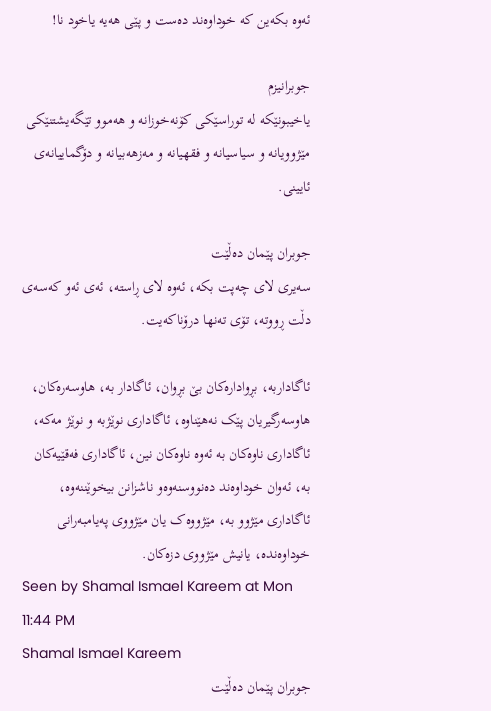ئەوە بکەین کە خوداوەند دەست و پێی هەیە یاخود نا!

جوبرانیزم
یاخیبونێکە له توراسێکی کۆنەخوزانە و هەموو تێگەیشتنێکی مێژوویانە و سیاسیانە و فقهیانە و مەزهەبیانە و دۆگماییانەی ئایینی.

جوبران پێمان دەڵێت
سەیری لای چەپت بکە، ئەوە لای ڕاستە، ئەی ئەو کەسەی دڵت ڕووتە، تۆی تەنها درۆناکەیت.

ئاگاداربە، بڕوادارەکان بێ بڕوان، ئاگادار بە، هاوسەرەکان، هاوسەرگیریان پێک نەهێناوە، ئاگاداری نوێژبە و نوێژ مەکە، ئاگاداری ناوەکان بە ئەوە ناوەکان نین، ئاگاداری فەقێیەکان بە، ئەوان خوداوەند دەنووسنەوەو ناشزانن بیخوێننەوە، ئاگاداری مێژوو بە، مێژووەک یان مێژووی پەیامبەرانی خوداوەندە، یانیش مێژووی دزەکان.
Seen by Shamal Ismael Kareem at Mon 11:44 PM
Shamal Ismael Kareem
جوبران پێمان دەڵێت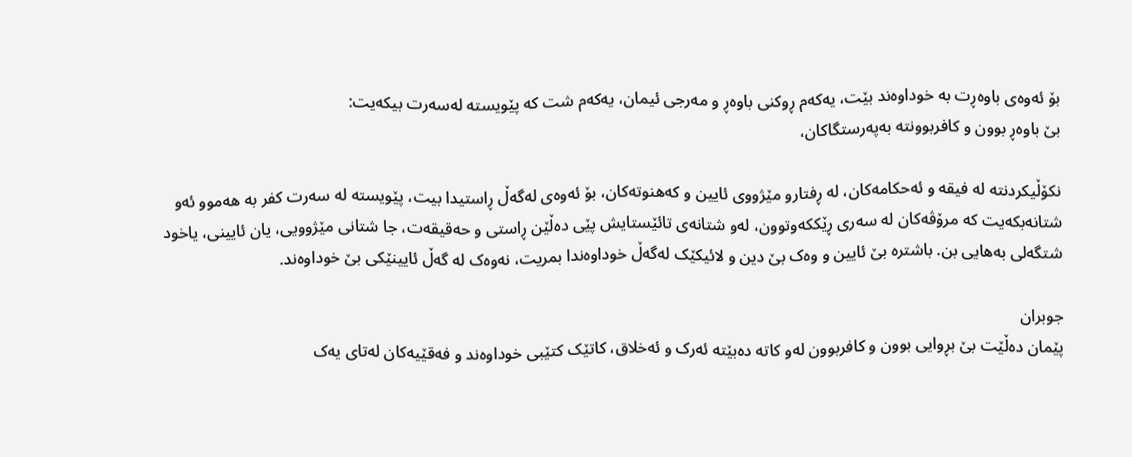بۆ ئەوەی باوەڕت بە خوداوەند بێت، یەکەم ڕوکنی باوەڕ و مەرجی ئیمان، یەکەم شت کە پێویستە لەسەرت بیکەیت:
بێ باوەڕ بوون و کافربوونتە بەپەرستگاکان،

نکۆڵیکردنتە لە فیقه و ئەحکامەکان، لە ڕفتارو مێژووی ئایین و کەهنوتەکان، بۆ ئەوەی لەگەڵ ڕاستیدا بیت، پێویستە لە سەرت کفر بە هەموو ئەو شتانەبکەیت کە مرۆڤەکان لە سەری ڕێککەوتوون، لەو شتانەی تائێستایش پێی دەڵێن ڕاستی و حەقیقەت، جا شتانی مێژوویی، یان ئایینی، یاخود شتگەلی بەهایی بن. باشترە بێ ئایین و وەک بێ دین و لائیکێک لەگەڵ خوداوەندا بمریت، نەوەک لە گەڵ ئایینێکی بێ خوداوەند.

جوبران
پێمان دەڵێت بێ بڕوایی بوون و کافربوون لەو کاتە دەبێتە ئەرک و ئەخلاق، کاتێک کتێبی خوداوەند و فەقێیەکان لەتای یەک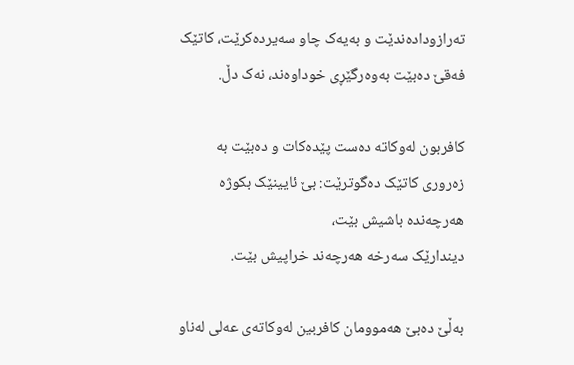تەرازودادەندێت و بەیەک چاو سەیردەکرێت، کاتێک فەقێ دەبێت بەوەرگێڕی خوداوەند، نەک دڵ.

کافربون لەوکاتە دەست پێدەکات و دەبێت بە زەروری کاتێک دەگوترێت: بێ ئایینێک بکوژە هەرچەندە باشیش بێت،
دیندارێک سەرخە هەرچەند خراپیش بێت.

بەڵێ دەبێ هەموومان کافربین لەوکاتەی عەلی لەناو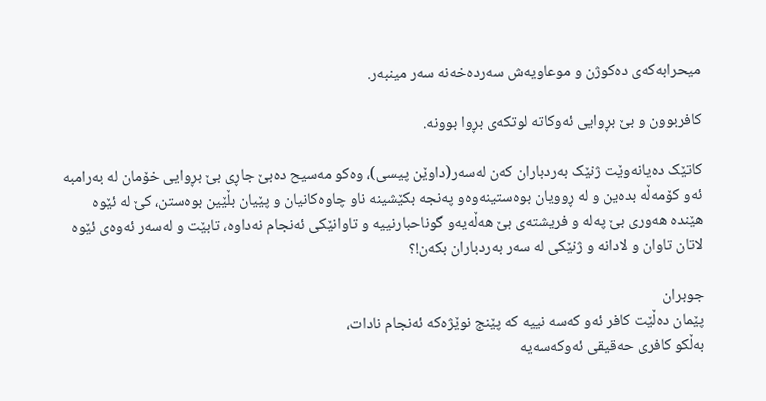میحرابەکەی دەکوژن و موعاویەش سەردەخەنە سەر مینبەر.

کافربوون و بێ بڕوایی ئەوکاتە لوتکەی بڕوا بوونە.

کاتێک دەیانەوێت ژنێک بەردباران کەن لەسەر(داوێن پیسی)، وەکو مەسیح دەبێ جاڕی بێ بڕوایی خۆمان لە بەرامبە ئەو کۆمەڵە بدەین و لە ڕوویان بوەستینەوەو پەنجە بکێشینە ناو چاوەکانیان و پێیان بڵێین بوەستن، کێ لە ئێوە هێندە هەوری بێ پەلە و فریشتەی بێ هەڵەیەو گوناحبارنییە و تاوانێکی ئەنجام نەداوە، تابێت و لەسەر ئەوەی ئێوە لاتان تاوان و لادانە و ژنێکی لە سەر بەردباران بکەن!؟

جوبران
پێمان دەڵێت کافر ئەو کەسە نییە کە پێنج نوێژەکە ئەنجام نادات،
بەڵکو کافری حەقیقی ئەوکەسەیە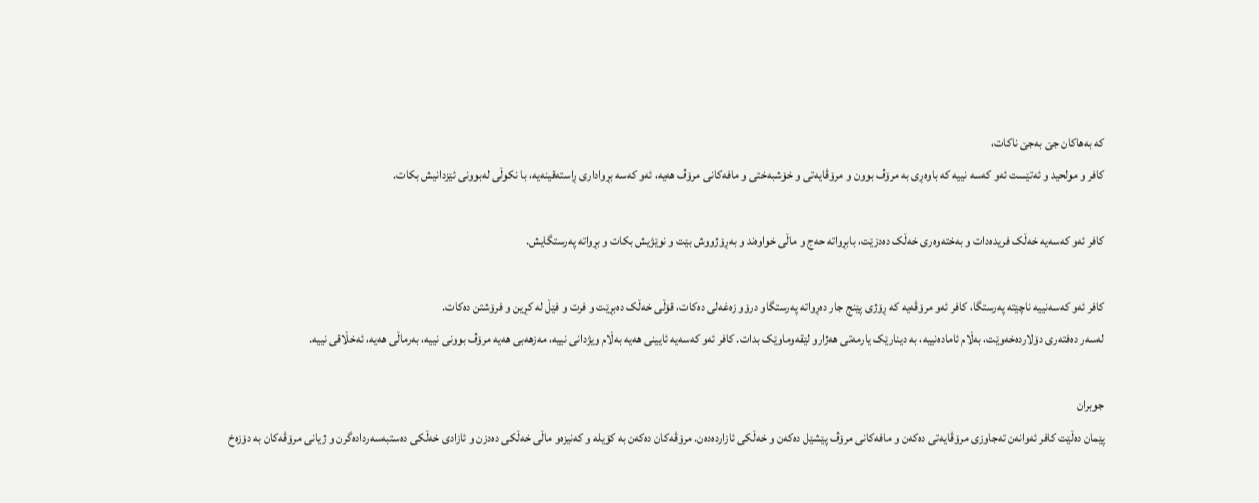کە بەهاکان جێ بەجێ ناکات،
کافر و مولحید و ئەتێست ئەو کەسە نییە کە باوەڕی بە مرۆڤ بوون و مرۆڤایەتی و خۆشبەختی و مافەکانی مرۆڤ هەیە، ئەو کەسە بڕواداری ڕاستەقینەیه، با نکوڵی لەبوونی ئێزدانیش بکات.

کافر ئەو کەسەیە خەڵک فریدەدات و بەختەوەری خەڵک دەدزێت، بابڕواتە حەج و ماڵی خواوەند و بەڕۆژووش بێت و نوێژیش بکات و بڕواتە پەرستگایش.

کافر ئەو کەسەنییە ناچێتە پەرستگا، کافر ئەو مرۆڤەیە کە ڕۆژی پێنج جار دەڕواتە پەرستگاو درۆو زەغەلی دەکات، قۆڵی خەڵک دەبڕێت و فرت و فێڵ لە کڕین و فرۆشتن دەکات.
لەسەر دەفتەری دۆلاردەخەوێت، بەڵام ئامادەنییە، بە دینارێک یارمەتی هەژارو لێقەوماوێک بدات. کافر ئەو کەسەیە ئایینی هەیە بەڵام ویژدانی نییە، مەزهەبی هەیە مرۆڤ بوونی نییە، بەرماڵی هەیە، ئەخڵاقی نییە.

جوبران
پێمان دەڵێت کافر ئەوانەن تەجاوزی مرۆڤایەتی دەکەن و مافەکانی مرۆڤ پێشێل دەکەن و خەڵکی ئازاردەدەن. مرۆڤەکان دەکەن بە کۆیلە و کەنیزەو ماڵی خەڵکی دەدزن و ئازادی خەڵکی دەستبەسەردادەگرن و ژیانی مرۆڤەکان بە دۆزەخ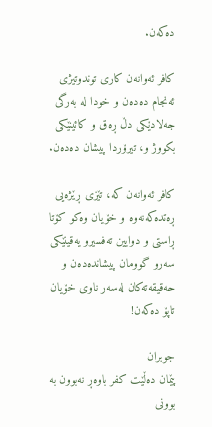دەکەن.

کافر ئەوانەن کاری توندوتیژی ئەنجام دەدەن و خودا لە بەرگی جەلادێکی دڵ ڕەق و کائینێکی بکووژ و، تیرۆردا پیشان دەدەن.

کافر ئەوانەن کە، تێزی ڕێژەیی ڕەتدەکەنەوە و خۆیان وەکو کۆتا ڕاستی و دوایین تەفسیرو یەقینێکی سەرو گوومان پیشاندەدەن و حەقیقەتەکان لەسەر ناوی خۆیان تاپۆ دەکەن!

جوبران
پێمان دەڵێت کفر باوەڕ نەبوون بە بوونی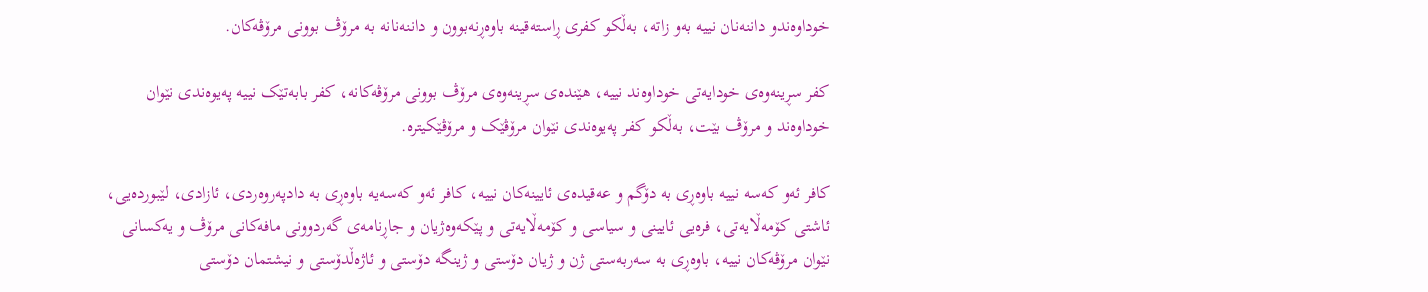خوداوەندو داننەنان نییە بەو زاتە، بەڵکو کفری ڕاستەقینە باوەڕنەبوون و داننەنانە بە مرۆڤ بوونی مرۆڤەکان.

کفر سڕینەوەی خودایەتی خوداوەند نییە، هێندەی سڕینەوەی مرۆڤ بوونی مرۆڤەکانە، کفر بابەتێک نییە پەیوەندی نێوان خوداوەند و مرۆڤ بێت، بەڵکو کفر پەیوەندی نێوان مرۆڤێک و مرۆڤێکیترە.

کافر ئەو کەسە نییە باوەڕی بە دۆگم و عەقیدەی ئایینەکان نییە، کافر ئەو کەسەیە باوەڕی بە دادپەروەردی، ئازادی، لێبوردەیی، ئاشتی کۆمەڵایەتی، فرەیی ئایینی و سیاسی و کۆمەڵایەتی و پێکەوەژیان و جاڕنامەی گەردوونی مافەکانی مرۆڤ و یەکسانی نێوان مرۆڤەکان نییە، باوەڕی بە سەربەستی ژن و ژیان دۆستی و ژینگە دۆستی و ئاژەڵدۆستی و نیشتمان دۆستی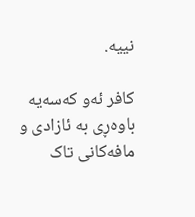نییە.

کافر ئەو کەسەیە باوەڕی بە ئازادی و مافەکانی تاک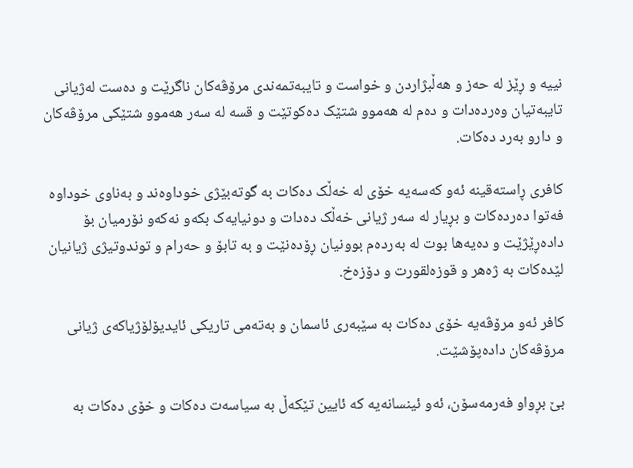نییە و ڕێز لە حەز و هەڵبژاردن و خواست و تایبەتمەندی مرۆڤەکان ناگرێت و دەست لەژیانی تایبەتیان وەردەدات و دەم لە هەموو شتێک دەکوتێت و قسە لە سەر هەموو شتێکی مرۆڤەکان و دارو بەرد دەکات.

کافری ڕاستەقینە ئەو کەسەیە خۆی لە خەڵک دەکات بە گوتەبێژی خوداوەند و بەناوی خوداوە فەتوا دەردەکات و بڕیار لە سەر ژیانی خەڵک دەدات و دونیایەک بکەو نەکەو نۆرمیان بۆ دادەڕێژێت و دەیەها بوت لە بەردەم بوونیان ڕۆدەنێت و بە تابۆ و حەرام و توندوتیژی ژیانیان لێدەکات بە ژەهر و قوزەلقورت و دۆزەخ.

کافر ئەو مرۆڤەیە خۆی دەکات بە سێبەری ئاسمان و بەتەمی تاریکی ئایدیۆلۆژیاکەی ژیانی مرۆڤەکان دادەپۆشێت.

بێ بڕواو فەرمەسۆن، ئەو ئینسانەیە کە ئایین تێکەڵ بە سیاسەت دەکات و خۆی دەکات بە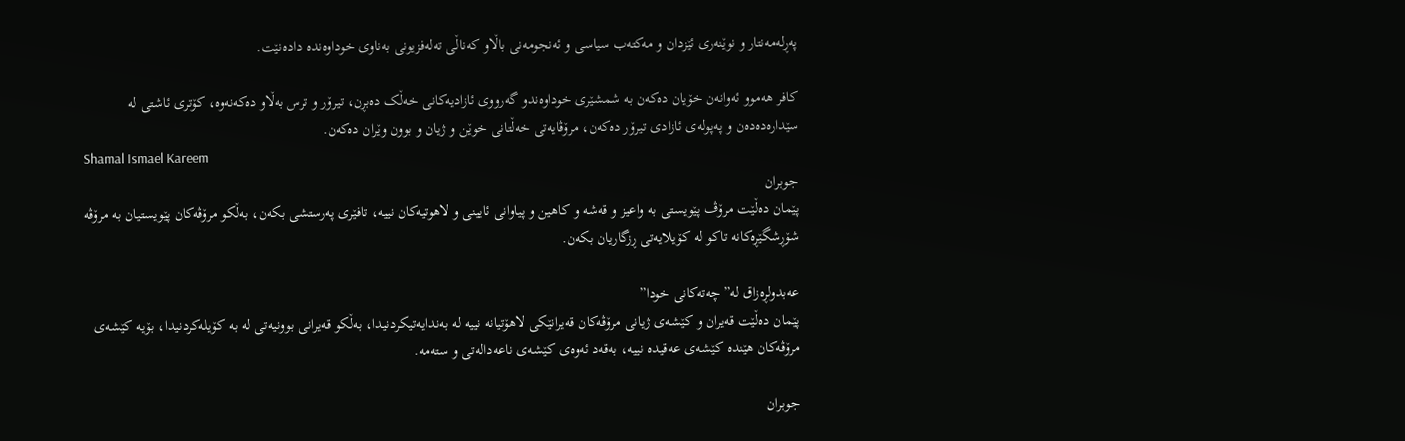پەڕلەمەنتار و نوێنەری ئێزدان و مەکتەب سیاسی و ئەنجومەنی باڵاو کەناڵی تەلەفزیونی بەناوی خوداوەندە دادەنێت.

کافر هەموو ئەوانەن خۆیان دەکەن بە شمشێری خوداوەندو گەرووی ئازادیەکانی خەڵک دەبڕن، تیرۆر و ترس بەڵاو دەکەنەوە، کۆتری ئاشتی لە سێدارەدەدەن و پەپولەی ئازادی تیرۆر دەکەن، مرۆڤایەتی خەڵتانی خوێن و ژیان و بوون وێران دەکەن.
Shamal Ismael Kareem
جوبران
پێمان دەڵێت مرۆڤ پێویستی بە واعیز و قەشە و کاهین و پیاوانی ئایینی و لاهوتیەکان نییە، تافێری پەرستشی بکەن، بەڵکو مرۆڤەکان پێویستیان به مرۆڤە شۆڕشگێڕەکانە تاکو لە کۆیلایەتی ڕزگاریان بکەن.

عەبدولڕەزاق لە”چەتەکانی خودا”
پێمان دەڵێت قەیران و کێشەی ژیانی مرۆڤەکان قەیرانێکی لاهۆتیانە نییە لە بەندایەتیکردنیدا، بەڵکو قەیرانی بوونیەتی لە بە کۆیلەکردنیدا، بۆیە کێشەی مرۆڤەکان هێندە کێشەی عەقیدە نییە، بەقەد ئەوەی کێشەی ناعەدالەتی و ستەمە.

جوبران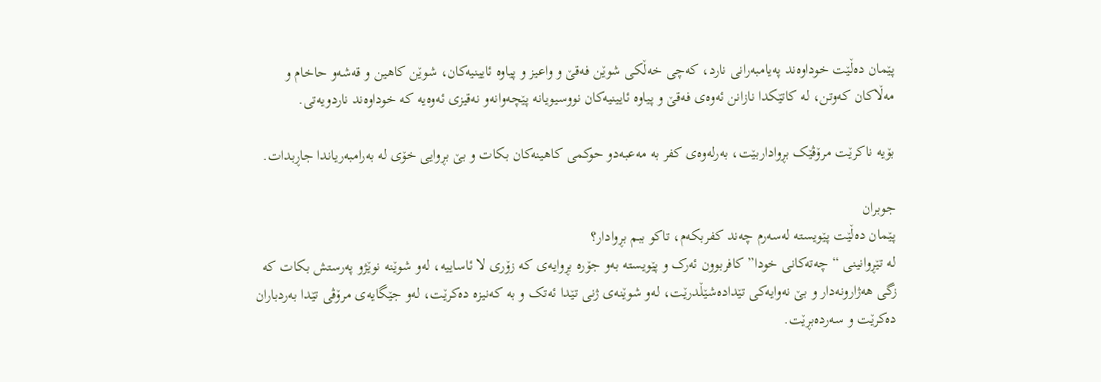پێمان دەڵێت خوداوەند پەیامبەرانی نارد، کەچی خەڵکی شوێن فەقێ و واعیز و پیاوە ئایینیەکان، شوێن کاهین و قەشەو حاخام و مەڵاکان کەوتن، لە کاتێکدا نازانن ئەوەی فەقێ و پیاوە ئایینیەکان نووسیویانە پێچەوانەو نەقیزی ئەوەیە کە خوداوەند ناردویەتی.

بۆیە ناکرێت مرۆڤێک بڕواداربێت، بەرلەوەی کفر بە مەعبەدو حوکمی کاهینەکان بکات و بێ بڕوایی خۆی لە بەرامبەریاندا جاڕبدات.

جوبران
پێمان دەڵێت پێویستە لەسەرم چەند کفربکەم، تاکو ببم بڕوادار؟
لە تێڕوانینی “چەتەکانی خودا” کافربوون ئەرک و پێویستە بەو جۆرە بڕوایەی کە زۆری لا ئاساییە، لەو شوێنە نوێژو پەرستش بکات کە زگی هەژارونەدار و بێ نەوایەکی تێدادەشێڵدرێت، لەو شوێنەی ژنی تێدا ئەتک و بە کەنیزە دەکرێت، لەو جێگایەی مرۆڤی تێدا بەردباران دەکرێت و سەردەبڕێت.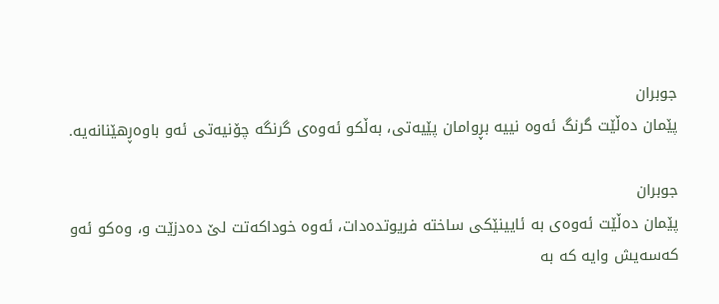جوبران
پێمان دەڵێت گرنگ ئەوە نییە بڕوامان پێیەتی، بەڵکو ئەوەی گرنگە چۆنیەتی ئەو باوەڕهێنانەیە.

جوبران
پێمان دەڵێت ئەوەی بە ئایینێکی ساختە فریوتدەدات، ئەوە خوداکەتت لێ دەدزێت و، وەکو ئەو کەسەیش وایە کە بە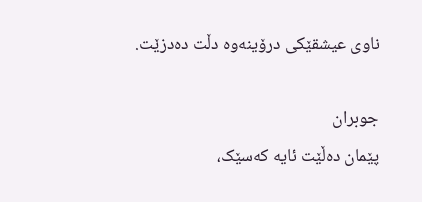ناوی عیشقێکی درۆینەوە دڵت دەدزێت.

جوبران
پێمان دەڵێت ئایە کەسێک،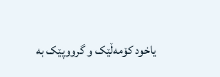یاخود کۆمەڵێک و گرووپێک بە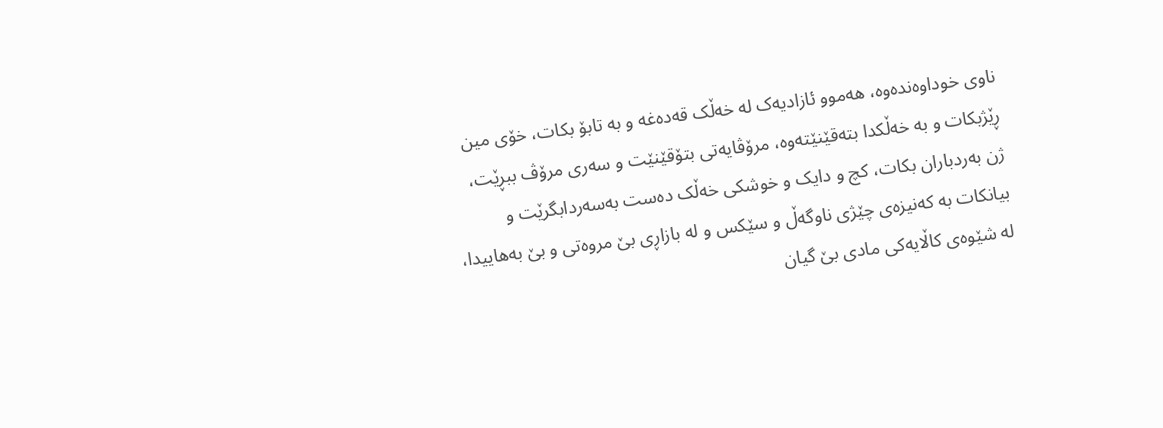ناوی خوداوەندەوە، هەموو ئازادیەک لە خەڵک قەدەغە و بە تابۆ بکات، خۆی مین ڕێژبکات و بە خەڵکدا بتەقێنێتەوە، مرۆڤایەتی بتۆقێنێت و سەری مرۆڤ ببڕێت، ژن بەردباران بکات، کچ و دایک و خوشکی خەڵک دەست بەسەردابگرێت و بیانکات بە کەنیزەی چێژی ناوگەڵ و سێکس و لە بازاڕی بێ مروەتی و بێ بەهاییدا، لە شێوەی کاڵایەکی مادی بێ گیان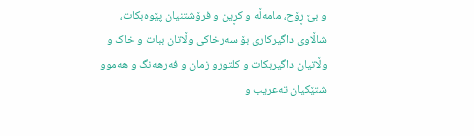و بێ ڕۆح، مامەڵە و کڕین و فرۆشتنیان پێوەبکات، شاڵاوی داگیرکاری بۆ سەرخاکی وڵاتان ببات و خاک و وڵاتیان داگیربکات و کلتورو زمان و فەرهەنگ و هەموو شتێکیان تەعریب و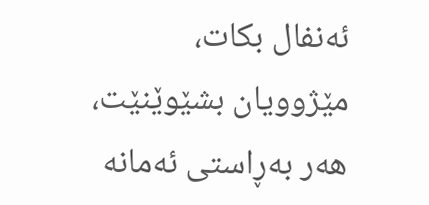ئەنفال بکات، مێژوویان بشێوێنێت،
هەر بەڕاستی ئەمانە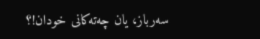سەرباز، یان چەتەکانی خودان!؟